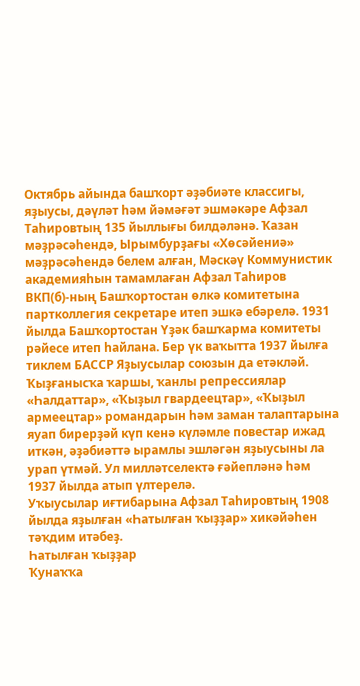Октябрь айында башҡорт әҙәбиәте классигы, яҙыусы, дәүләт һәм йәмәғәт эшмәкәре Афзал Таһировтың 135 йыллығы билдәләнә. Ҡазан мәҙрәсәһендә, Ырымбурҙағы «Хөсәйениә» мәҙрәсәһендә белем алған, Мәскәү Коммунистик академияһын тамамлаған Афзал Таһиров ВКП(б)-ның Башҡортостан өлкә комитетына партколлегия секретаре итеп эшкә ебәрелә. 1931 йылда Башҡортостан Үҙәк башҡарма комитеты рәйесе итеп һайлана. Бер үк ваҡытта 1937 йылға тиклем БАССР Яҙыусылар союзын да етәкләй. Ҡыҙғанысҡа ҡаршы, ҡанлы репрессиялар «Һалдаттар», «Ҡыҙыл гвардеецтар», «Ҡыҙыл армеецтар» романдарын һәм заман талаптарына яуап бирерҙәй күп кенә күләмле повестар ижад иткән, әҙәбиәттә ырамлы эшләгән яҙыусыны ла урап үтмәй. Ул милләтселектә ғәйепләнә һәм 1937 йылда атып үлтерелә.
Уҡыусылар иғтибарына Афзал Таһировтың 1908 йылда яҙылған «Һатылған ҡыҙҙар» хикәйәһен тәҡдим итәбеҙ.
Һатылған ҡыҙҙар
Ҡунаҡҡа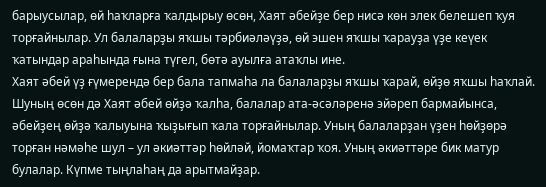барыусылар, өй һаҡларға ҡалдырыу өсөн, Хаят әбейҙе бер нисә көн элек белешеп ҡуя торғайнылар. Ул балаларҙы яҡшы тәрбиәләүҙә, өй эшен яҡшы ҡарауҙа үҙе кеүек ҡатындар араһында ғына түгел, бөтә ауылға атаҡлы ине.
Хаят әбей үҙ ғүмерендә бер бала тапмаһа ла балаларҙы яҡшы ҡарай, өйҙө яҡшы һаҡлай. Шуның өсөн дә Хаят әбей өйҙә ҡалһа, балалар ата-әсәләренә эйәреп бармайынса, әбейҙең өйҙә ҡалыуына ҡыҙығып ҡала торғайнылар. Уның балаларҙан үҙен һөйҙөрә торған нәмәһе шул – ул әкиәттәр һөйләй, йомаҡтар ҡоя. Уның әкиәттәре бик матур булалар. Күпме тыңлаһаң да арытмайҙар.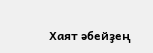Хаят әбейҙең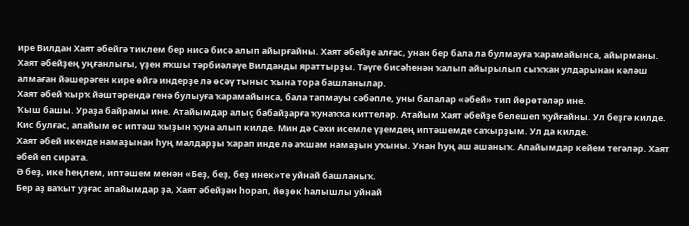ире Вилдан Хаят әбейгә тиклем бер нисә бисә алып айырғайны. Хаят әбейҙе алғас, унан бер бала ла булмауға ҡарамайынса, айырманы.
Хаят әбейҙең уңғанлығы, үҙен яҡшы тәрбиәләүе Вилданды яраттырҙы. Тәүге бисәһенән ҡалып айырылып сыҡҡан улдарынан кәләш алмаған йәшерәген кире өйгә индерҙе лә өсәү тыныс ҡына тора башланылар.
Хаят әбей ҡырҡ йәштәрендә генә булыуға ҡарамайынса, бала тапмауы сәбәпле, уны балалар «әбей» тип йөрөтәләр ине.
Ҡыш башы. Ураҙа байрамы ине. Атайымдар алыҫ бабайҙарға ҡунаҡҡа киттеләр. Атайым Хаят әбейҙе белешеп ҡуйғайны. Ул беҙгә килде. Кис булғас, апайым өс иптәш ҡыҙын ҡуна алып килде. Мин дә Сәхи исемле үҙемдең иптәшемде саҡырҙым. Ул да килде.
Хаят әбей икенде намаҙынан һуң малдарҙы ҡарап инде лә аҡшам намаҙын уҡыны. Унан һуң аш ашаныҡ. Апайымдар кейем тегәләр. Хаят әбей еп сирата.
Ә беҙ, ике һеңлем, иптәшем менән «Беҙ, беҙ, беҙ инек»те уйнай башланыҡ.
Бер аҙ ваҡыт уҙғас апайымдар ҙа, Хаят әбейҙән һорап, йөҙөк һалышлы уйнай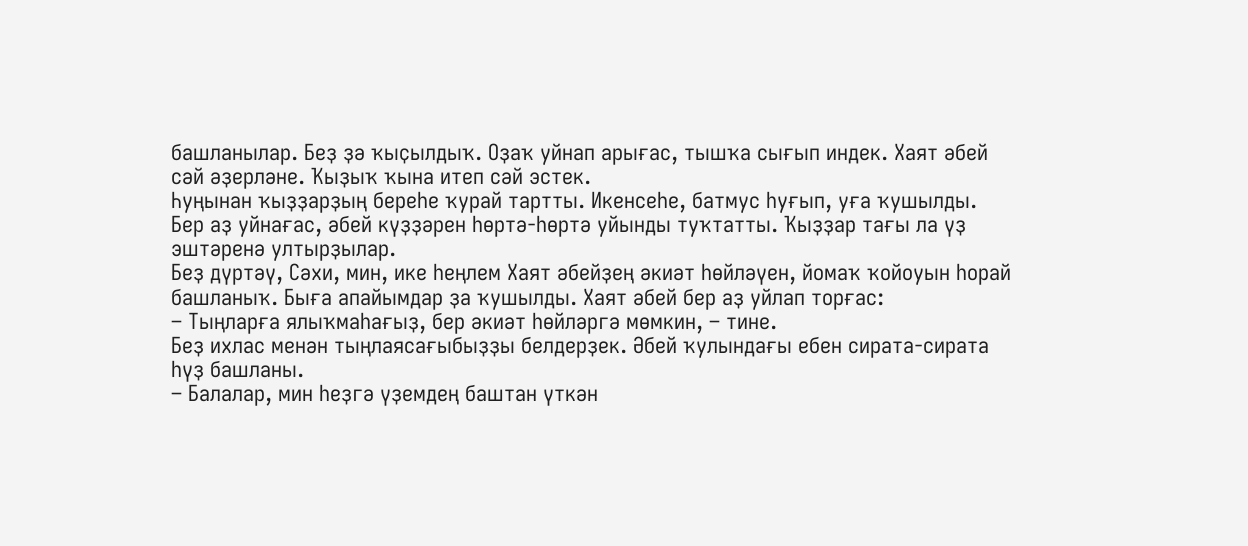башланылар. Беҙ ҙә ҡыҫылдыҡ. Оҙаҡ уйнап арығас, тышҡа сығып индек. Хаят әбей сәй әҙерләне. Ҡыҙыҡ ҡына итеп сәй эстек.
Һуңынан ҡыҙҙарҙың береһе ҡурай тартты. Икенсеһе, батмус һуғып, уға ҡушылды. Бер аҙ уйнағас, әбей күҙҙәрен һөртә-һөртә уйынды туҡтатты. Ҡыҙҙар тағы ла үҙ эштәренә ултырҙылар.
Беҙ дүртәү, Сәхи, мин, ике һеңлем Хаят әбейҙең әкиәт һөйләүен, йомаҡ ҡойоуын һорай башланыҡ. Быға апайымдар ҙа ҡушылды. Хаят әбей бер аҙ уйлап торғас:
– Тыңларға ялыҡмаһағыҙ, бер әкиәт һөйләргә мөмкин, – тине.
Беҙ ихлас менән тыңлаясағыбыҙҙы белдерҙек. Әбей ҡулындағы ебен сирата-сирата һүҙ башланы.
– Балалар, мин һеҙгә үҙемдең баштан үткән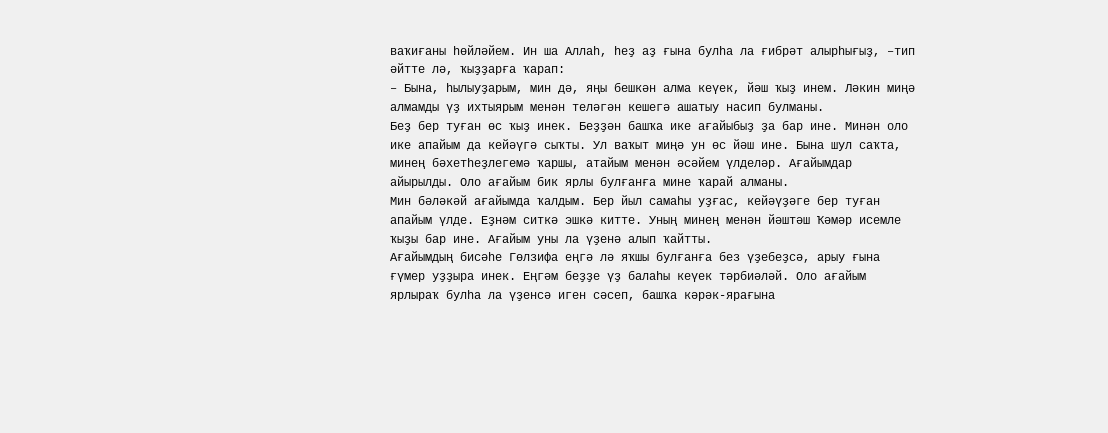ваҡиғаны һөйләйем. Ин ша Аллаһ, һеҙ аҙ ғына булһа ла ғибрәт алырһығыҙ, –тип әйтте лә, ҡыҙҙарға ҡарап:
– Бына, һылыуҙарым, мин дә, яңы бешкән алма кеүек, йәш ҡыҙ инем. Ләкин миңә алмамды үҙ ихтыярым менән теләгән кешегә ашатыу насип булманы.
Беҙ бер туған өс ҡыҙ инек. Беҙҙән башҡа ике ағайыбыҙ ҙа бар ине. Минән оло ике апайым да кейәүгә сыҡты. Ул ваҡыт миңә ун өс йәш ине. Бына шул саҡта, минең бәхетһеҙлегемә ҡаршы, атайым менән әсәйем үлделәр. Ағайымдар айырылды. Оло ағайым бик ярлы булғанға мине ҡарай алманы.
Мин бәләкәй ағайымда ҡалдым. Бер йыл самаһы уҙғac, кейәүҙәге бер туған апайым үлде. Еҙнәм ситкә эшкә китте. Уның минең менән йәштәш Ҡәмәр исемле ҡыҙы бар ине. Ағайым уны ла үҙенә алып ҡайтты.
Ағайымдың бисәһе Гөлзифа еңгә лә яҡшы булғанға без үҙебеҙсә, арыу ғына ғүмер уҙҙыра инек. Еңгәм беҙҙе үҙ балаһы кеүек тәрбиәләй. Оло ағайым ярлыраҡ булһа ла үҙенсә иген сәсеп, башҡа кәрәк-ярағына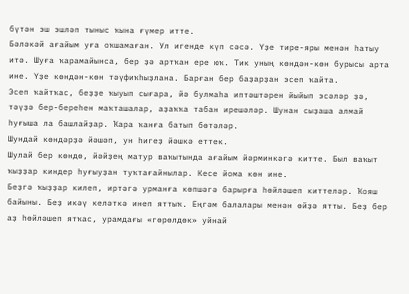бүтән эш эшләп тыныс ҡына ғүмер итте.
Бәләкәй ағайым уға оҡшамаған. Ул игенде күп сәсә. Үҙе тире-яры менән һатыу итә. Шуға ҡарамайынса, бер ҙә артҡан ере юҡ. Тик уның көндән-көн бурысы арта ине. Үҙе көндән-көн тәүфиҡһыҙлана. Барған бер баҙарҙан эсеп ҡайта.
Эсеп ҡайтҡас, беҙҙе ҡыуып сығара, йә булмаһа иптәштәрен йыйып эсәләр ҙә, тәүҙә бер-береһен маҡташалар, аҙаҡҡа табан ирешәләр. Шунан сыҙаша алмай һуғыша ла башлайҙар. Ҡара ҡанға батып бөтәләр.
Шундай көндәрҙә йәшәп, ун һигеҙ йәшкә еттек.
Шулай бер көндө, йәйҙең матур ваҡытында ағайым йәрминкәгә китте. Был ваҡыт ҡыҙҙар киндер һуғыуҙан туҡтағайнылар. Кесе йома көн ине.
Беҙгә ҡыҙҙар килеп, иртәгә урманға көпшәгә барырға һөйләшеп киттеләр. Ҡояш байыны. Беҙ икәү келәткә инеп яттыҡ. Еңгәм балалары менән өйҙә ятты. Беҙ бер аҙ һөйләшеп ятҡас, урамдағы «гөрөлдөк» уйнай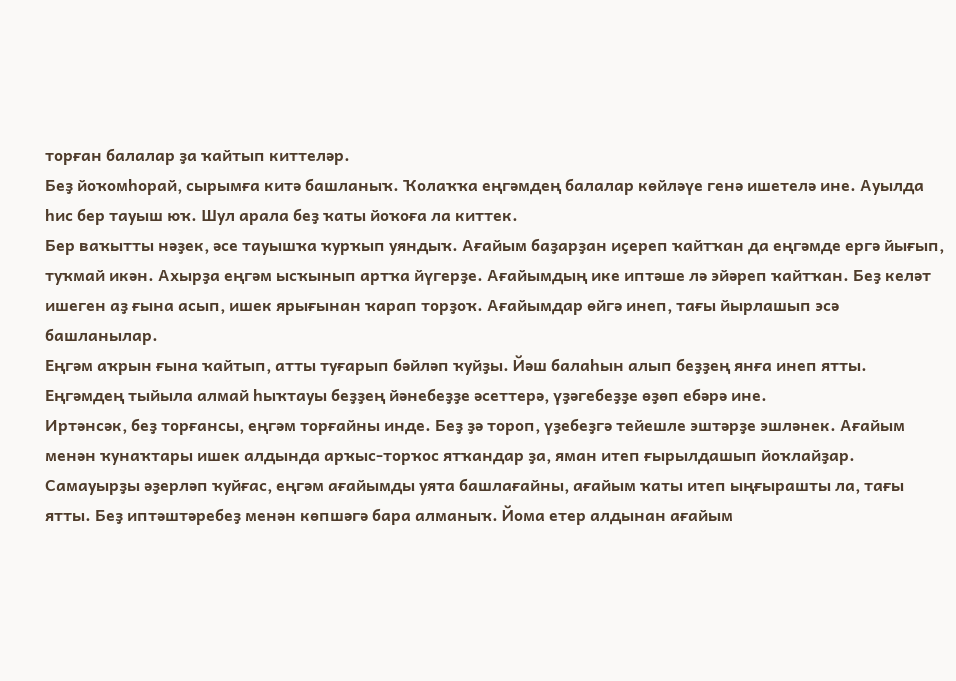торған балалар ҙа ҡайтып киттеләр.
Беҙ йоҡомһорай, сырымға китә башланыҡ. Ҡолаҡҡа еңгәмдең балалар көйләүе генә ишетелә ине. Ауылда һис бер тауыш юҡ. Шул арала беҙ ҡаты йоҡоға ла киттек.
Бер ваҡытты нәҙек, әсе тауышҡа ҡурҡып уяндыҡ. Ағайым баҙарҙан иҫереп ҡайтҡан да еңгәмде ергә йығып, туҡмай икән. Ахырҙа еңгәм ысҡынып артҡа йүгерҙе. Ағайымдың ике иптәше лә эйәреп ҡайтҡан. Беҙ келәт ишеген аҙ ғына асып, ишек ярығынан ҡарап торҙоҡ. Ағайымдар өйгә инеп, тағы йырлашып эсә башланылар.
Еңгәм аҡрын ғына ҡайтып, атты туғарып бәйләп ҡуйҙы. Йәш балаһын алып беҙҙең янға инеп ятты. Еңгәмдең тыйыла алмай һыҡтауы беҙҙең йәнебеҙҙе әсеттерә, үҙәгебеҙҙе өҙөп ебәрә ине.
Иртәнсәк, беҙ торғансы, еңгәм торғайны инде. Беҙ ҙә тороп, үҙебеҙгә тейешле эштәрҙе эшләнек. Ағайым менән ҡунаҡтары ишек алдында арҡыс-торҡос ятҡандар ҙа, яман итеп ғырылдашып йоҡлайҙар.
Самауырҙы әҙерләп ҡуйғас, еңгәм ағайымды уята башлағайны, ағайым ҡаты итеп ыңғырашты ла, тағы ятты. Беҙ иптәштәребеҙ менән көпшәгә бара алманыҡ. Йома етер алдынан ағайым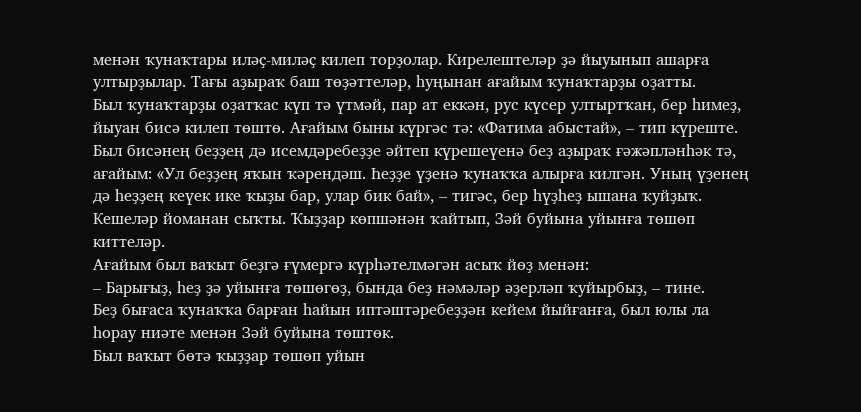менән ҡунаҡтары иләҫ-миләҫ килеп торҙолар. Кирелештеләр ҙә йыуынып ашарға ултырҙылар. Тағы аҙыраҡ баш төҙәттеләр, һуңынан ағайым ҡунаҡтарҙы оҙатты.
Был ҡунаҡтарҙы оҙатҡас күп тә үтмәй, пар ат еккән, рус күсер ултыртҡан, бер һимеҙ, йыуан бисә килеп төштө. Ағайым быны күргәс тә: «Фатима абыстай», – тип күреште.
Был бисәнең беҙҙең дә исемдәребеҙҙе әйтеп күрешеүенә беҙ аҙыраҡ ғәжәпләнһәк тә, ағайым: «Ул беҙҙең яҡын ҡәрендәш. Һеҙҙе үҙенә ҡунаҡҡа алырға килгән. Уның үҙенең дә һеҙҙең кеүек ике ҡыҙы бар, улар бик бай», – тигәс, бер һүҙһеҙ ышана ҡуйҙыҡ.
Кешеләр йоманан сыҡты. Ҡыҙҙар көпшәнән ҡайтып, Зәй буйына уйынға төшөп киттеләр.
Ағайым был ваҡыт беҙгә ғүмергә күрһәтелмәгән асыҡ йөҙ менән:
– Барығыҙ, һеҙ ҙә уйынға төшөгөҙ, бында беҙ нәмәләр әҙерләп ҡуйырбыҙ, – тине.
Беҙ бығаса ҡунаҡҡа барған һайын иптәштәребеҙҙән кейем йыйғанға, был юлы ла һорау ниәте менән Зәй буйына төштөк.
Был ваҡыт бөтә ҡыҙҙар төшөп уйын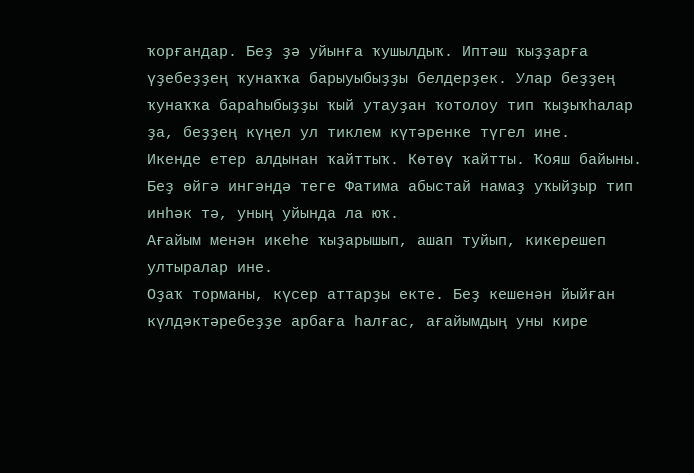ҡорғандар. Беҙ ҙә уйынға ҡушылдыҡ. Иптәш ҡыҙҙарға үҙебеҙҙең ҡунаҡҡа барыуыбыҙҙы белдерҙек. Улар беҙҙең ҡунаҡҡа бараһыбыҙҙы ҡый утауҙан ҡотолоу тип ҡыҙыҡһалар ҙа, беҙҙең күңел ул тиклем күтәренке түгел ине.
Икенде етер алдынан ҡайттыҡ. Көтөү ҡайтты. Ҡояш байыны. Беҙ өйгә ингәндә теге Фатима абыстай намаҙ уҡыйҙыр тип инһәк тә, уның уйында ла юҡ.
Ағайым менән икеһе ҡыҙарышып, ашап туйып, кикерешеп ултыралар ине.
Оҙаҡ торманы, күсер аттарҙы екте. Беҙ кешенән йыйған күлдәктәребеҙҙе арбаға һалғас, ағайымдың уны кире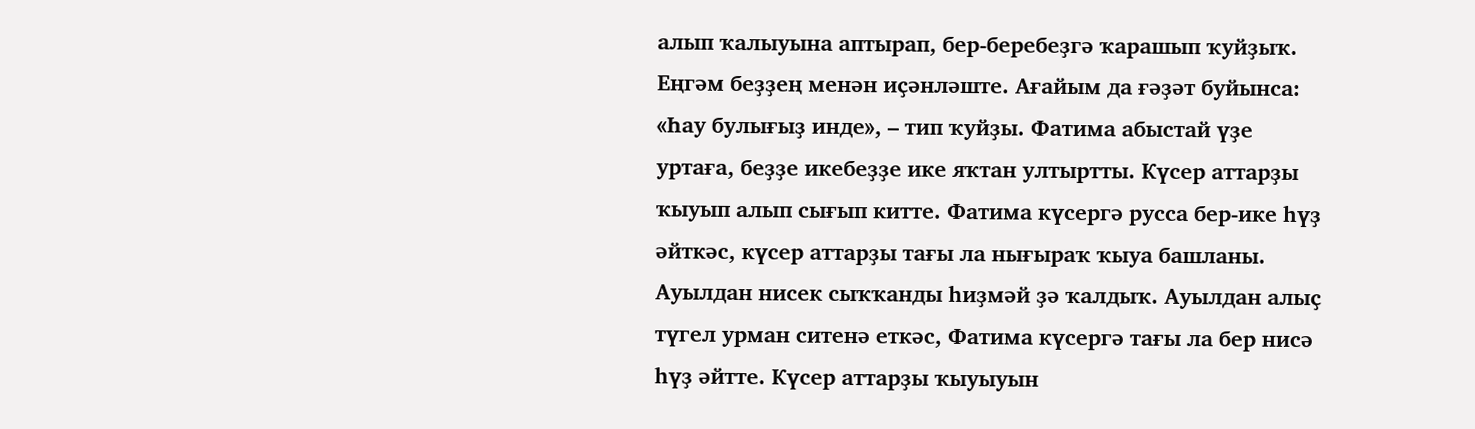алып ҡалыуына аптырап, бер-беребеҙгә ҡарашып ҡуйҙыҡ.
Еңгәм беҙҙең менән иҫәнләште. Ағайым да ғәҙәт буйынса: «Һау булығыҙ инде», – тип ҡуйҙы. Фатима абыстай үҙе уртаға, беҙҙе икебеҙҙе ике яҡтан ултыртты. Күсер аттарҙы ҡыуып алып сығып китте. Фатима күсергә русса бер-ике һүҙ әйткәс, күсер аттарҙы тағы ла нығыраҡ ҡыуа башланы.
Ауылдан нисек сыҡҡанды һиҙмәй ҙә ҡалдыҡ. Ауылдан алыҫ түгел урман ситенә еткәс, Фатима күсергә тағы ла бер нисә һүҙ әйтте. Күсер аттарҙы ҡыуыуын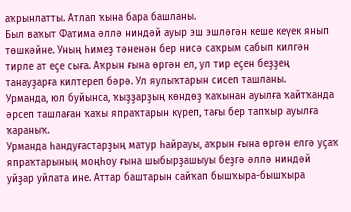аҡрынлатты. Атлап ҡына бара башланы.
Был ваҡыт Фатима әллә ниндәй ауыр эш эшләгән кеше кеүек янып төшкәйне. Уның һимеҙ тәненән бер нисә саҡрым сабып килгән тирле ат еҫе сыға. Аҡрын ғына өргән ел, ул тир еҫен беҙҙең танауҙарға килтереп бәрә. Ул яулыҡтарын сисеп ташланы.
Урманда, юл буйынса, ҡыҙҙарҙың көндөҙ ҡаҡынан ауылға ҡайтҡанда әрсеп ташлаған ҡаҡы япраҡтарын күреп, тағы бер тапҡыр ауылға ҡараныҡ.
Урманда һандуғастарҙың матур һайрауы, аҡрын ғына өргән елгә уҫаҡ япраҡтарының моңһоу ғына шыбырҙашыуы беҙгә әллә ниндәй уйҙар уйлата ине. Аттар баштарын сайҡап бышҡыра-бышҡыра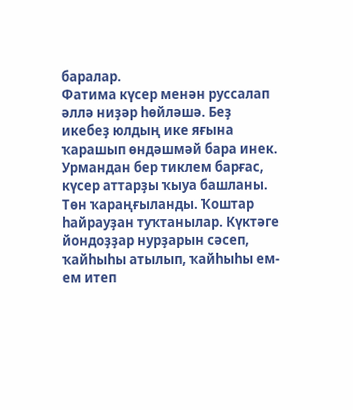баралар.
Фатима күсер менән руссалап әллә ниҙәр һөйләшә. Беҙ икебеҙ юлдың ике яғына ҡарашып өндәшмәй бара инек.
Урмандан бер тиклем барғас, күсер аттарҙы ҡыуа башланы. Төн ҡараңғыланды. Ҡоштар һайрауҙан туҡтанылар. Күктәге йондоҙҙар нурҙарын сәсеп, ҡайһыһы атылып, ҡайһыһы ем-ем итеп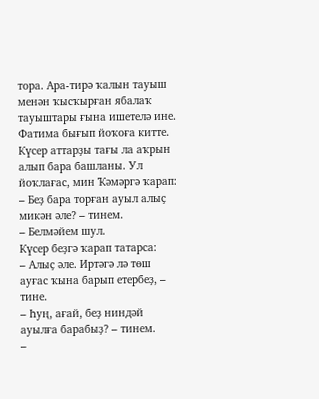тора. Ара-тирә ҡалын тауыш менән ҡысҡырған ябалаҡ тауыштары ғына ишетелә ине.
Фатима бығып йоҡоға китте. Күсер аттарҙы тағы ла аҡрын алып бара башланы. Ул йоҡлағас, мин Ҡәмәргә ҡарап:
– Беҙ бара торған ауыл алыҫ микән әле? – тинем.
– Белмәйем шул.
Күсер беҙгә ҡарап татарса:
– Алыҫ әле. Иртәгә лә төш ауғас ҡына барып етербеҙ, – тине.
– Һуң, ағай, беҙ ниндәй ауылға барабыҙ? – тинем.
–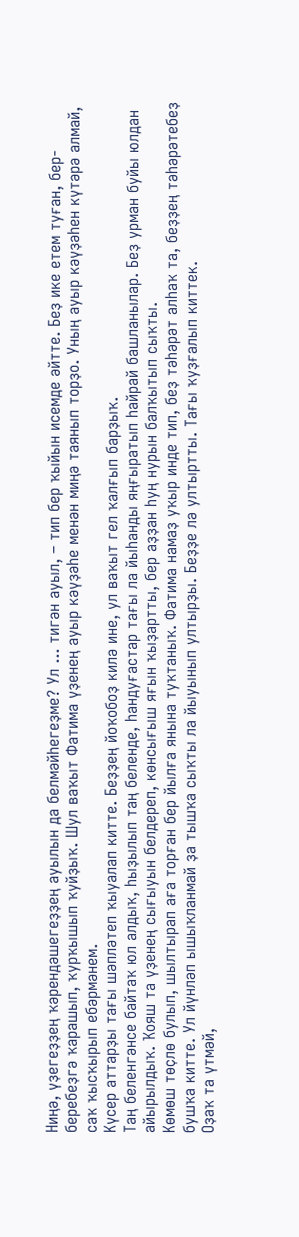Ниңә, үҙегеҙҙең ҡәрендәшегеҙҙең ауылын да белмәйһегеҙме? Ул ... тигән ауыл, – тип бер ҡыйын исемде әйтте. Беҙ ике етем туған, бер-беребеҙгә ҡарашып, ҡурҡышып ҡуйҙыҡ. Шул ваҡыт Фатима үҙенең ауыр кәүҙәһе менән миңә таянып торҙо. Уның ауыр кәүҙәһен күтәрә алмай, саҡ ҡысҡырып ебәрмәнем.
Күсер аттарҙы тағы шәпләтеп ҡыуалап китте. Беҙҙең йоҡобоҙ килә ине, ул ваҡыт гел ҡалғып барҙыҡ.
Таң беленгәнсе байтаҡ юл алдыҡ, һыҙылып таң беленде, һандуғастар тағы ла йыһанды яңғыратып һайрай башланылар. Беҙ урман буйы юлдан айырылдыҡ. Ҡояш та үҙенең сығыуын белдереп, көнсығыш яғын ҡыҙартты, бер аҙҙан һуң нурын балҡытып сыҡты.
Көмөш төҫлө булып, шылтырап аға торған бер йылға янына туҡтаныҡ. Фатима намаҙ уҡыр инде тип, беҙ тәһәрәт алһаҡ та, беҙҙең тәһәрәтебеҙ бушҡа китте. Ул йүнләп ышыҡланмай ҙа тышҡа сыҡты ла йыуынып ултырҙы. Беҙҙе лә ултыртты. Тағы ҡуҙғалып киттек.
Оҙаҡ та үтмәй,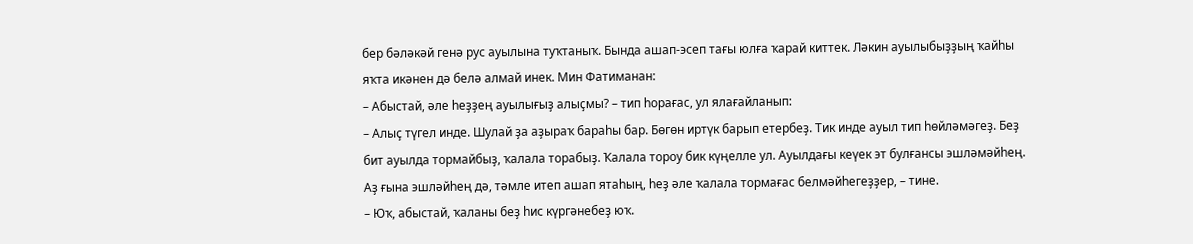бер бәләкәй генә рус ауылына туҡтаныҡ. Бында ашап-эсеп тағы юлға ҡарай киттек. Ләкин ауылыбыҙҙың ҡайһы яҡта икәнен дә белә алмай инек. Мин Фатиманан:
– Абыстай, әле һеҙҙең ауылығыҙ алыҫмы? – тип һорағас, ул ялағайланып:
– Алыҫ түгел инде. Шулай ҙа аҙыраҡ бараһы бар. Бөгөн иртүк барып етербеҙ. Тик инде ауыл тип һөйләмәгеҙ. Беҙ бит ауылда тормайбыҙ, ҡалала торабыҙ. Ҡалала тороу бик күңелле ул. Ауылдағы кеүек эт булғансы эшләмәйһең. Аҙ ғына эшләйһең дә, тәмле итеп ашап ятаһың, һеҙ әле ҡалала тормағас белмәйһегеҙҙер, – тине.
– Юҡ, абыстай, ҡаланы беҙ һис күргәнебеҙ юҡ.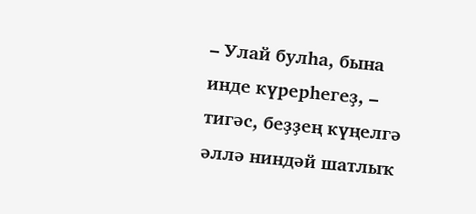– Улай булһа, бына инде күрерһегеҙ, – тигәс, беҙҙең күңелгә әллә ниндәй шатлыҡ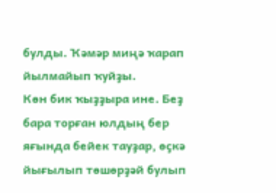булды. Ҡәмәр миңә ҡарап йылмайып ҡуйҙы.
Көн бик ҡыҙҙыра ине. Беҙ бара торған юлдың бер яғында бейек тауҙар, өҫкә йығылып төшөрҙәй булып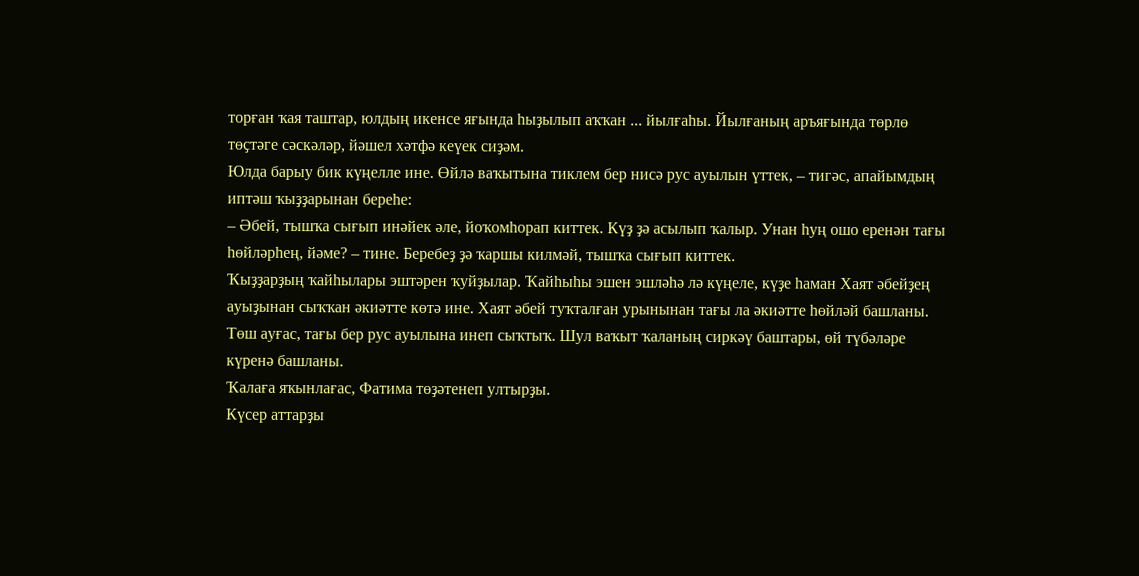торған ҡая таштар, юлдың икенсе яғында һыҙылып аҡҡан ... йылғаһы. Йылғаның аръяғында төрлө төҫтәге сәскәләр, йәшел хәтфә кеүек сиҙәм.
Юлда барыу бик күңелле ине. Өйлә ваҡытына тиклем бер нисә рус ауылын үттек, – тигәс, апайымдың иптәш ҡыҙҙарынан береһе:
– Әбей, тышҡа сығып инәйек әле, йоҡомһорап киттек. Күҙ ҙә асылып ҡалыр. Унан һуң ошо еренән тағы һөйләрһең, йәме? – тине. Беребеҙ ҙә ҡаршы килмәй, тышҡа сығып киттек.
Ҡыҙҙарҙың ҡайһылары эштәрен ҡуйҙылар. Ҡайһыһы эшен эшләһә лә күңеле, күҙе һаман Хаят әбейҙең ауыҙынан сыҡҡан әкиәтте көтә ине. Хаят әбей туҡталған урынынан тағы ла әкиәтте һөйләй башланы.
Төш ауғас, тағы бер рус ауылына инеп сыҡтыҡ. Шул ваҡыт ҡаланың сиркәү баштары, өй түбәләре күренә башланы.
Ҡалаға яҡынлағас, Фатима төҙәтенеп ултырҙы.
Күсер аттарҙы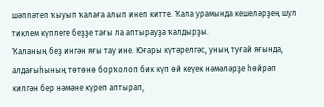шәпләтеп ҡыуып ҡалаға алып инеп китте. Ҡала урамында кешеләрҙең шул тиклем күплеге беҙҙе тағы ла аптырауҙа ҡалдырҙы.
Ҡаланың беҙ ингән яғы тау ине. Юғары күтәрелгәс, уның туғай яғында, алдағыһының төтөнө борҡолоп бик күп өй кеүек нәмәләрҙе һөйрәп килгән бер нәмәне күреп аптырап,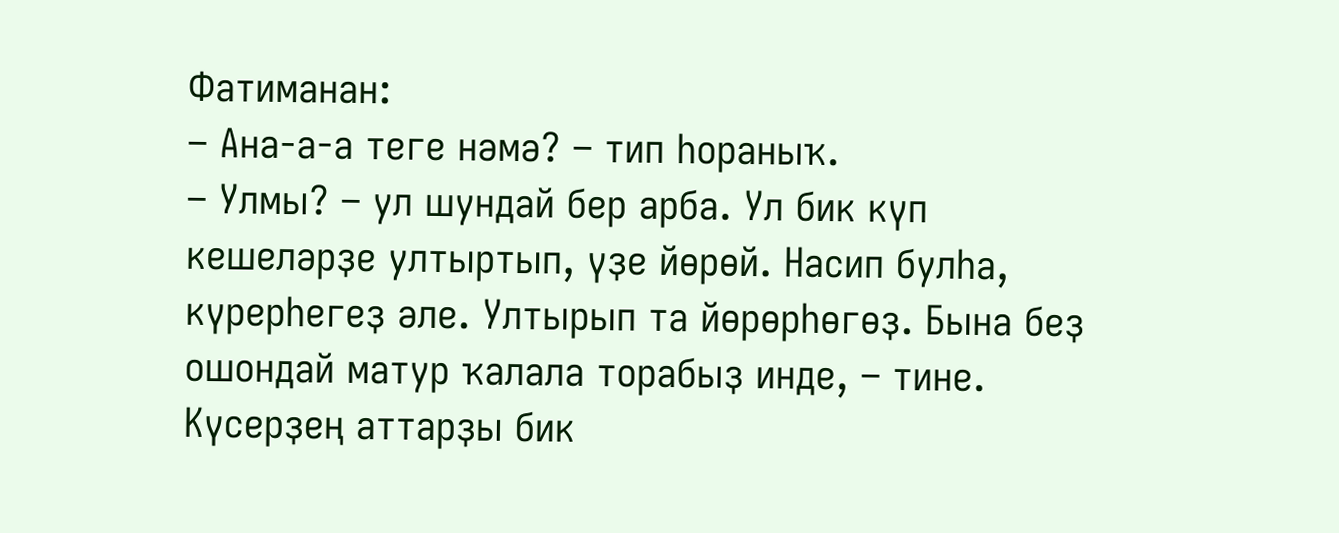Фатиманан:
– Ана-а-а теге нәмә? – тип һораныҡ.
– Улмы? – ул шундай бер арба. Ул бик күп кешеләрҙе ултыртып, үҙе йөрөй. Насип булһа, күрерһегеҙ әле. Ултырып та йөрөрһөгөҙ. Бына беҙ ошондай матур ҡалала торабыҙ инде, – тине.
Күсерҙең аттарҙы бик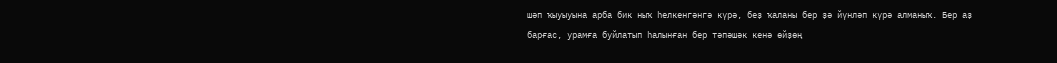шәп ҡыуыуына арба бик ныҡ һелкенгәнгә күрә, беҙ ҡаланы бер ҙә йүнләп күрә алманыҡ. Бер аҙ барғас, урамға буйлатып һалынған бер тәпәшәк кенә өйҙөң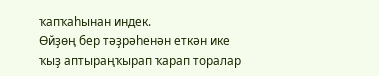ҡапҡаһынан индек.
Өйҙөң бер тәҙрәһенән еткән ике ҡыҙ аптыраңҡырап ҡарап торалар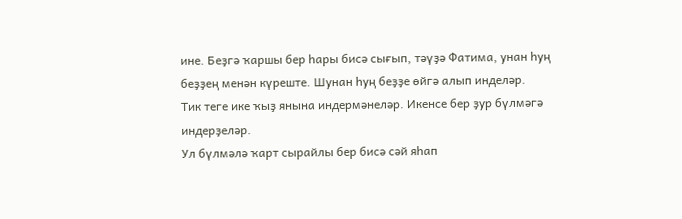ине. Беҙгә ҡаршы бер һары бисә сығып, тәүҙә Фатима, унан һуң беҙҙең менән күреште. Шунан һуң беҙҙе өйгә алып инделәр.
Тик теге ике ҡыҙ янына индермәнеләр. Икенсе бер ҙур бүлмәгә индерҙеләр.
Ул бүлмәлә ҡарт сырайлы бер бисә сәй яһап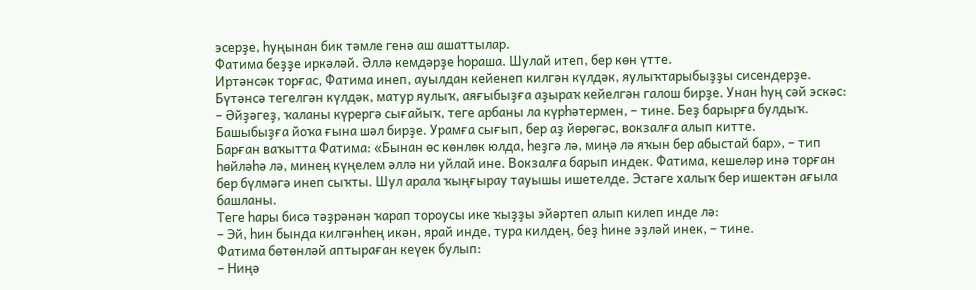эсерҙе, һуңынан бик тәмле генә аш ашаттылар.
Фатима беҙҙе иркәләй. Әллә кемдәрҙе һораша. Шулай итеп, бер көн үтте.
Иртәнсәк торғас, Фатима инеп, ауылдан кейенеп килгән күлдәк, яулыҡтарыбыҙҙы сисендерҙе. Бүтәнсә тегелгән күлдәк, матур яулыҡ, аяғыбыҙға аҙыраҡ кейелгән галош бирҙе. Унан һуң сәй эскәс:
– Әйҙәгеҙ, ҡаланы күрергә сығайыҡ, теге арбаны ла күрһәтермен, – тине. Беҙ барырға булдыҡ. Башыбыҙға йоҡа ғына шәл бирҙе. Урамға сығып, бер аҙ йөрөгәс, вокзалға алып китте.
Барған ваҡытта Фатима: «Бынан өс көнлөк юлда, һеҙгә лә, миңә лә яҡын бер абыстай бар», – тип һөйләһә лә, минең күңелем әллә ни уйлай ине. Вокзалға барып индек. Фатима, кешеләр инә торған бер бүлмәгә инеп сыҡты. Шул арала ҡыңғырау тауышы ишетелде. Эстәге халыҡ бер ишектән ағыла башланы.
Теге һары бисә тәҙрәнән ҡарап тороусы ике ҡыҙҙы эйәртеп алып килеп инде лә:
– Эй, һин бында килгәнһең икән, ярай инде, тура килдең, беҙ һине эҙләй инек, – тине.
Фатима бөтөнләй аптыраған кеүек булып:
– Ниңә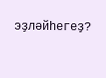эҙләйһегеҙ?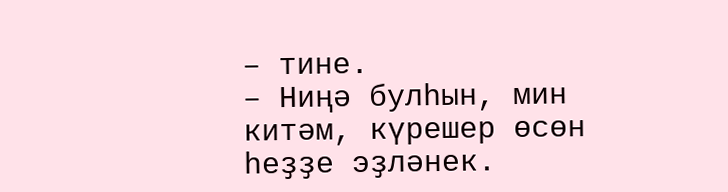– тине.
– Ниңә булһын, мин китәм, күрешер өсөн һеҙҙе эҙләнек.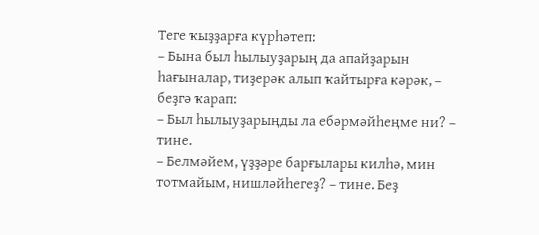Теге ҡыҙҙарға күрһәтеп:
– Бына был һылыуҙарың да апайҙарын һағыналар, тиҙерәк алып ҡайтырға кәрәк, – беҙгә ҡарап:
– Был һылыуҙарыңды ла ебәрмәйһеңме ни? – тине.
– Белмәйем, үҙҙәре барғылары килһә, мин тотмайым, нишләйһегеҙ? – тине. Беҙ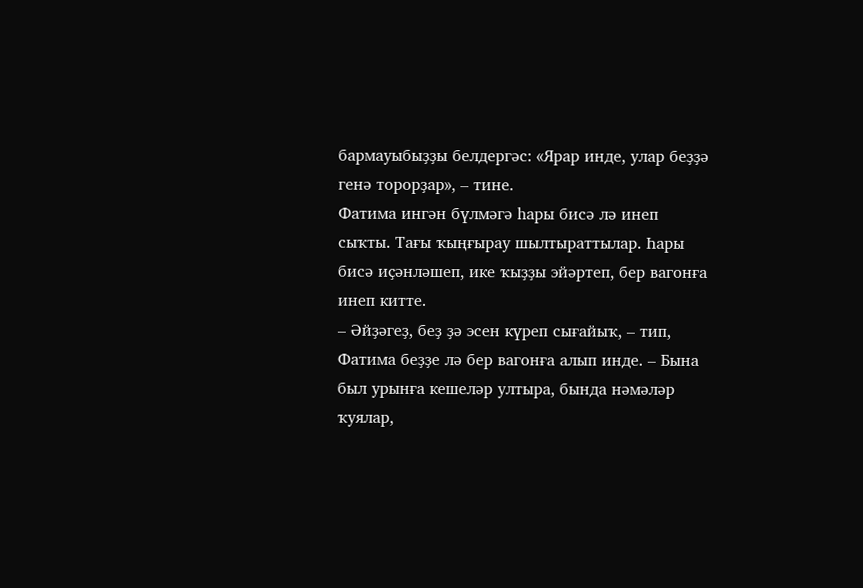бармауыбыҙҙы белдергәс: «Ярар инде, улар беҙҙә генә торорҙар», – тине.
Фатима ингән бүлмәгә һары бисә лә инеп сыҡты. Тағы ҡыңғырау шылтыраттылар. Һары бисә иҫәнләшеп, ике ҡыҙҙы эйәртеп, бер вагонға инеп китте.
– Әйҙәгеҙ, беҙ ҙә эсен күреп сығайыҡ, – тип, Фатима беҙҙе лә бер вагонға алып инде. – Бына был урынға кешеләр ултыра, бында нәмәләр ҡуялар,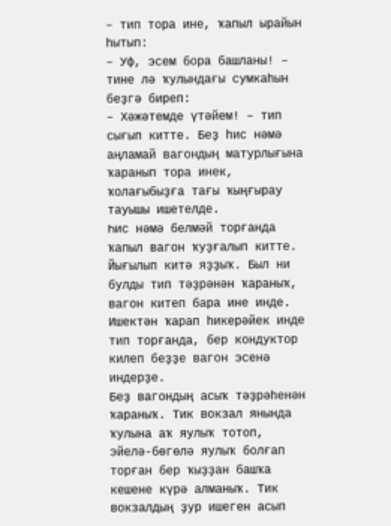– тип тора ине, ҡапыл ырайын һытып:
– Уф, эсем бора башланы! – тине лә ҡулындағы сумкаһын беҙгә биреп:
– Хәжәтемде үтәйем! – тип сығып китте. Беҙ һис нәмә аңламай вагондың матурлығына ҡаранып тора инек, ҡолағыбыҙға тағы ҡыңғырау тауышы ишетелде.
Һис нәмә белмәй торғанда ҡапыл вагон ҡуҙғалып китте. Йығылып китә яҙҙыҡ. Был ни булды тип тәҙрәнән ҡараныҡ, вагон китеп бара ине инде. Ишектән ҡарап һикерәйек инде тип торғанда, бер кондуктор килеп беҙҙе вагон эсенә индерҙе.
Беҙ вагондың асыҡ тәҙрәһенән ҡараныҡ. Тик вокзал янында ҡулына аҡ яулыҡ тотоп, эйелә-бөгөлә яулыҡ болғап торған бер ҡыҙҙан башҡа кешене күрә алманыҡ. Тик вокзалдың ҙур ишеген асып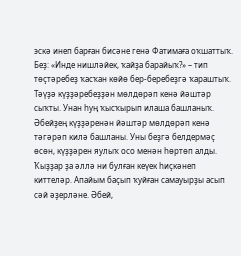эскә инеп барған бисәне генә Фатимаға оҡшаттыҡ.
Беҙ: «Инде нишләйек, ҡайҙа барайыҡ?» – тип төҫтәребеҙ ҡасҡан көйө бер-беребеҙгә ҡараштыҡ. Тәүҙә күҙҙәребеҙҙән мөлдөрәп кенә йәштәр сыҡты. Унан һуң ҡысҡырып илаша башланыҡ.
Әбейҙең күҙҙәренән йәштәр мөлдөрәп кенә тәгәрәп килә башланы. Уны беҙгә белдермәҫ өсөн, күҙҙәрен яулыҡ осо менән һөртөп алды. Ҡыҙҙар ҙа әллә ни булған кеүек һиҫкәнеп киттеләр. Апайым баҫып ҡуйған самауырҙы асып сәй әҙерләне. Әбей,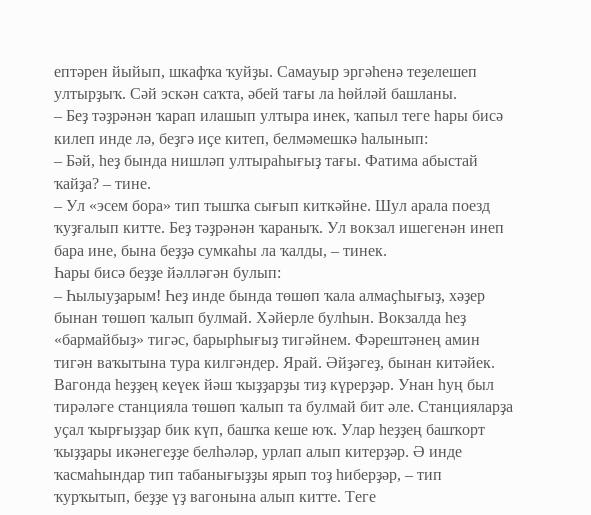ептәрен йыйып, шкафҡа ҡуйҙы. Самауыр эргәһенә теҙелешеп ултырҙыҡ. Сәй эскән саҡта, әбей тағы ла һөйләй башланы.
– Беҙ тәҙрәнән ҡарап илашып ултыра инек, ҡапыл теге һары бисә килеп инде лә, беҙгә иҫе китеп, белмәмешкә һалынып:
– Бәй, һеҙ бында нишләп ултыраһығыҙ тағы. Фатима абыстай ҡайҙа? – тине.
– Ул «эсем бора» тип тышҡа сығып киткәйне. Шул арала поезд ҡуҙғалып китте. Беҙ тәҙрәнән ҡараныҡ. Ул вокзал ишегенән инеп бара ине, бына беҙҙә сумкаһы ла ҡалды, – тинек.
Һары бисә беҙҙе йәлләгән булып:
– Һылыуҙарым! Һеҙ инде бында төшөп ҡала алмаҫһығыҙ, хәҙер бынан төшөп ҡалып булмай. Хәйерле булһын. Вокзалда һеҙ «бармайбыҙ» тигәс, барырһығыҙ тигәйнем. Фәрештәнең амин тигән ваҡытына тура килгәндер. Ярай. Әйҙәгеҙ, бынан китәйек. Вагонда һеҙҙең кеүек йәш ҡыҙҙарҙы тиҙ күрерҙәр. Унан һуң был тирәләге станцияла төшөп ҡалып та булмай бит әле. Станцияларҙа уҫал ҡырғыҙҙар бик күп, башҡа кеше юҡ. Улар һеҙҙең башҡорт ҡыҙҙары икәнегеҙҙе белһәләр, урлап алып китерҙәр. Ә инде ҡасмаһындар тип табанығыҙҙы ярып тоҙ һиберҙәр, – тип ҡурҡытып, беҙҙе үҙ вагонына алып китте. Теге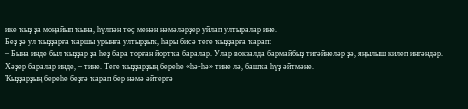ике ҡыҙ ҙа моңайып ҡына, һүлпән төҫ менән нәмәләрҙер уйлап ултыралар ине.
Беҙ ҙә ул ҡыҙҙарға ҡаршы урынға ултырҙыҡ, һары бисә теге ҡыҙҙарға ҡарап:
– Бына инде был ҡыҙҙар ҙа һеҙ бара торған йортҡа баралар. Улар вокзалда бармайбыҙ тигәйнеләр ҙә, яңылыш килеп ингәндәр. Хәҙер баралар инде, – тине. Теге ҡыҙҙарҙың береһе «һә-һә» тине лә, башҡа һүҙ әйтмәне.
Ҡыҙҙарҙың береһе беҙгә ҡарап бер нәмә әйтергә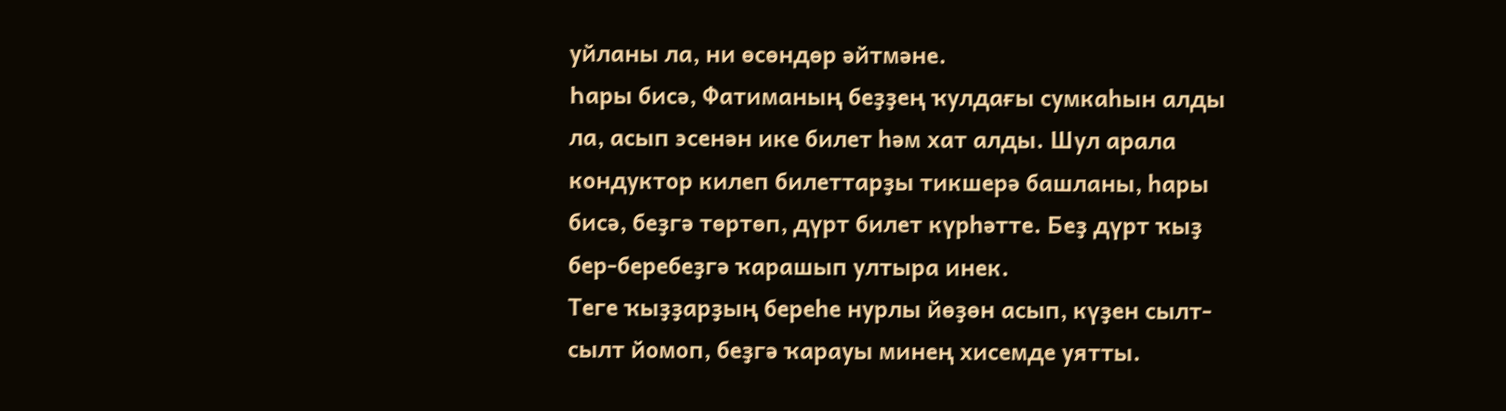уйланы ла, ни өсөндөр әйтмәне.
Һары бисә, Фатиманың беҙҙең ҡулдағы сумкаһын алды ла, асып эсенән ике билет һәм хат алды. Шул арала кондуктор килеп билеттарҙы тикшерә башланы, һары бисә, беҙгә төртөп, дүрт билет күрһәтте. Беҙ дүрт ҡыҙ бер-беребеҙгә ҡарашып ултыра инек.
Теге ҡыҙҙарҙың береһе нурлы йөҙөн асып, күҙен сылт-сылт йомоп, беҙгә ҡарауы минең хисемде уятты.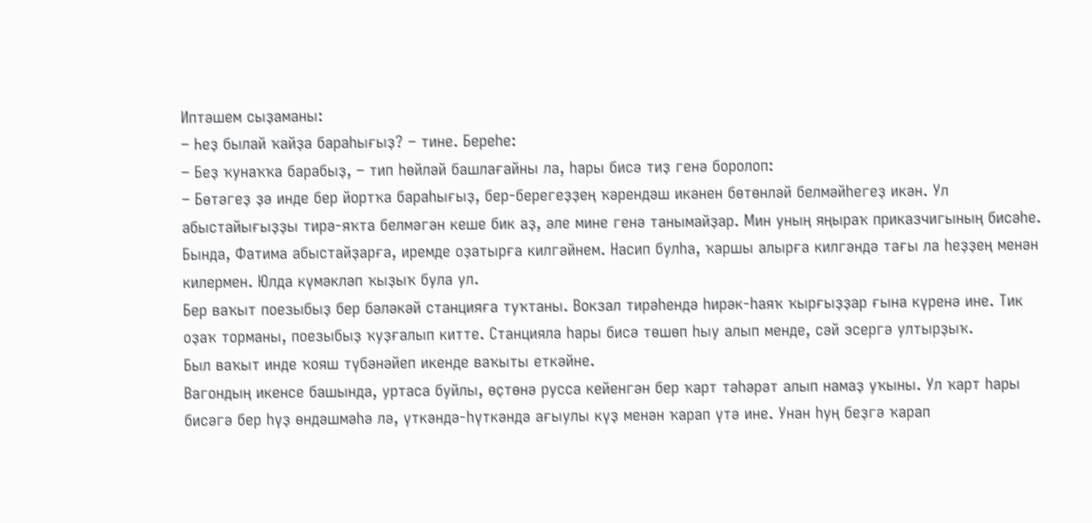Иптәшем сыҙаманы:
– Һеҙ былай ҡайҙа бараһығыҙ? – тине. Береһе:
– Беҙ ҡунаҡҡа барабыҙ, – тип һөйләй башлағайны ла, һары бисә тиҙ генә боролоп:
– Бөтәгеҙ ҙә инде бер йортҡа бараһығыҙ, бер-берегеҙҙең ҡәрендәш икәнен бөтөнләй белмәйһегеҙ икән. Ул абыстайығыҙҙы тирә-яҡта белмәгән кеше бик аҙ, әле мине генә танымайҙар. Мин уның яңыраҡ приказчигының бисәһе. Бында, Фатима абыстайҙарға, иремде оҙатырға килгәйнем. Насип булһа, ҡаршы алырға килгәндә тағы ла һеҙҙең менән килермен. Юлда күмәкләп ҡыҙыҡ була ул.
Бер ваҡыт поезыбыҙ бер бәләкәй станцияға туҡтаны. Вокзал тирәһендә һирәк-һаяҡ ҡырғыҙҙар ғына күренә ине. Тик оҙаҡ торманы, поезыбыҙ ҡуҙғалып китте. Станцияла һары бисә төшөп һыу алып менде, сәй эсергә ултырҙыҡ.
Был ваҡыт инде ҡояш түбәнәйеп икенде ваҡыты еткәйне.
Вагондың икенсе башында, уртаса буйлы, өҫтөнә русса кейенгән бер ҡарт тәһәрәт алып намаҙ уҡыны. Ул ҡарт һары бисәгә бер һүҙ өндәшмәһә лә, үткәндә-һүткәндә ағыулы күҙ менән ҡарап үтә ине. Унан һуң беҙгә ҡарап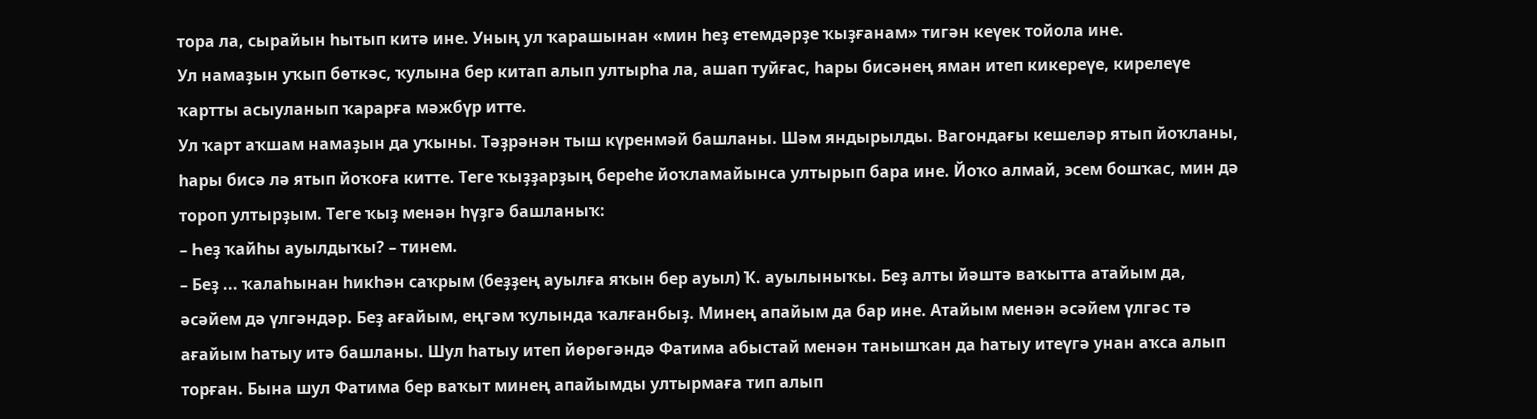тора ла, сырайын һытып китә ине. Уның ул ҡарашынан «мин һеҙ етемдәрҙе ҡыҙғанам» тигән кеүек тойола ине.
Ул намаҙын уҡып бөткәс, ҡулына бер китап алып ултырһа ла, ашап туйғас, һары бисәнең яман итеп кикереүе, кирелеүе ҡартты асыуланып ҡарарға мәжбүр итте.
Ул ҡарт аҡшам намаҙын да уҡыны. Тәҙрәнән тыш күренмәй башланы. Шәм яндырылды. Вагондағы кешеләр ятып йоҡланы, һары бисә лә ятып йоҡоға китте. Теге ҡыҙҙарҙың береһе йоҡламайынса ултырып бара ине. Йоҡо алмай, эсем бошҡас, мин дә тороп ултырҙым. Теге ҡыҙ менән һүҙгә башланыҡ:
– Һеҙ ҡайһы ауылдыҡы? – тинем.
– Беҙ ... ҡалаһынан һикһән саҡрым (беҙҙең ауылға яҡын бер ауыл) Ҡ. ауылыныҡы. Беҙ алты йәштә ваҡытта атайым да, әсәйем дә үлгәндәр. Беҙ ағайым, еңгәм ҡулында ҡалғанбыҙ. Минең апайым да бар ине. Атайым менән әсәйем үлгәс тә ағайым һатыу итә башланы. Шул һатыу итеп йөрөгәндә Фатима абыстай менән танышҡан да һатыу итеүгә унан аҡса алып торған. Бына шул Фатима бер ваҡыт минең апайымды ултырмаға тип алып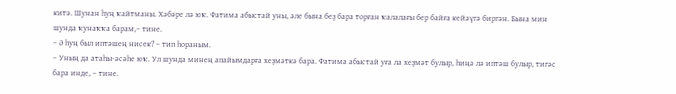китә. Шунан һуң ҡайтманы. Хәбәре лә юҡ. Фатима абыстай уны, әле бына беҙ бара торған ҡалалағы бер байға кейәүгә биргән. Бына мин шунда ҡунаҡҡа барам,– тине.
– Ә һуң был иптәшең нисек? – тип һораным.
– Уның да атаһы-әсәһе юҡ. Ул шунда минең апайымдарға хеҙмәткә бара. Фатима абыстай уға ла хеҙмәт булыр, һиңә лә иптәш булыр, тигәс бара инде, – тине.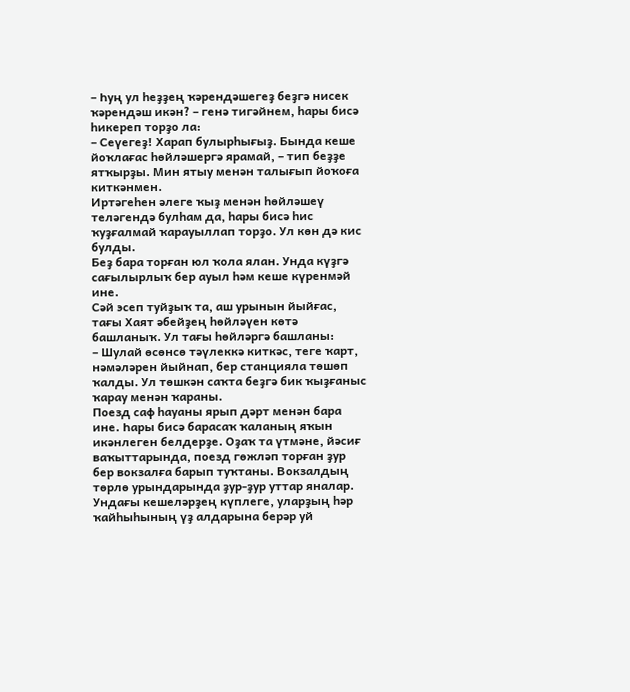– Һуң ул һеҙҙең ҡәрендәшегеҙ беҙгә нисек ҡәрендәш икән? – генә тигәйнем, һары бисә һикереп торҙо ла:
– Сеүегеҙ! Харап булырһығыҙ. Бында кеше йоҡлағас һөйләшергә ярамай, – тип беҙҙе ятҡырҙы. Мин ятыу менән талығып йоҡоға киткәнмен.
Иртәгеһен әлеге ҡыҙ менән һөйләшеү теләгендә булһам да, һары бисә һис ҡуҙғалмай ҡарауыллап торҙо. Ул көн дә кис булды.
Беҙ бара торған юл ҡола ялан. Унда күҙгә сағылырлыҡ бер ауыл һәм кеше күренмәй ине.
Сәй эсеп туйҙыҡ та, аш урынын йыйғас, тағы Хаят әбейҙең һөйләүен көтә башланыҡ. Ул тағы һөйләргә башланы:
– Шулай өсөнсө тәүлеккә киткәс, теге ҡарт, нәмәләрен йыйнап, бер станцияла төшөп ҡалды. Ул төшкән саҡта беҙгә бик ҡыҙғаныс ҡарау менән ҡараны.
Поезд саф һауаны ярып дәрт менән бара ине. Һары бисә барасаҡ ҡаланың яҡын икәнлеген белдерҙе. Оҙаҡ та үтмәне, йәсиғ ваҡыттарында, поезд гөжләп торған ҙур бер вокзалға барып туҡтаны. Вокзалдың төрлө урындарында ҙур-ҙур уттар яналар. Ундағы кешеләрҙең күплеге, уларҙың һәр ҡайһыһының үҙ алдарына берәр уй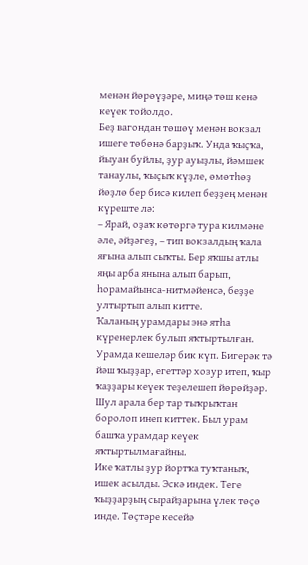менән йөрөүҙәре, миңә төш кенә кеүек тойолдо.
Беҙ вагондан төшөү менән вокзал ишеге төбөнә барҙыҡ. Унда ҡыҫҡа, йыуан буйлы, ҙур ауыҙлы, йәмшек танаулы, ҡыҫыҡ күҙле, өмөтһөҙ йөҙлө бер бисә килеп беҙҙең менән күреште лә:
– Ярай, оҙаҡ көтөргә тура килмәне әле, әйҙәгеҙ, – тип вокзалдың ҡала яғына алып сыҡты. Бер яҡшы атлы яңы арба янына алып барып, һорамайынса-нитмәйенсә, беҙҙе ултыртып алып китте.
Ҡаланың урамдары энә ятһа күренерлек булып яҡтыртылған. Урамда кешеләр бик күп. Бигерәк тә йәш ҡыҙҙар, егеттәр хозур итеп, ҡыр ҡаҙҙары кеүек теҙелешеп йөрөйҙәр. Шул арала бер тар тыҡрыҡтан боролоп инеп киттек. Был урам башҡа урамдар кеүек яҡтыртылмағайны.
Ике ҡатлы ҙур йортҡа туҡтаныҡ, ишек асылды. Эскә индек. Теге ҡыҙҙарҙың сырайҙарына үлек төҫө инде. Төҫтәре кесейә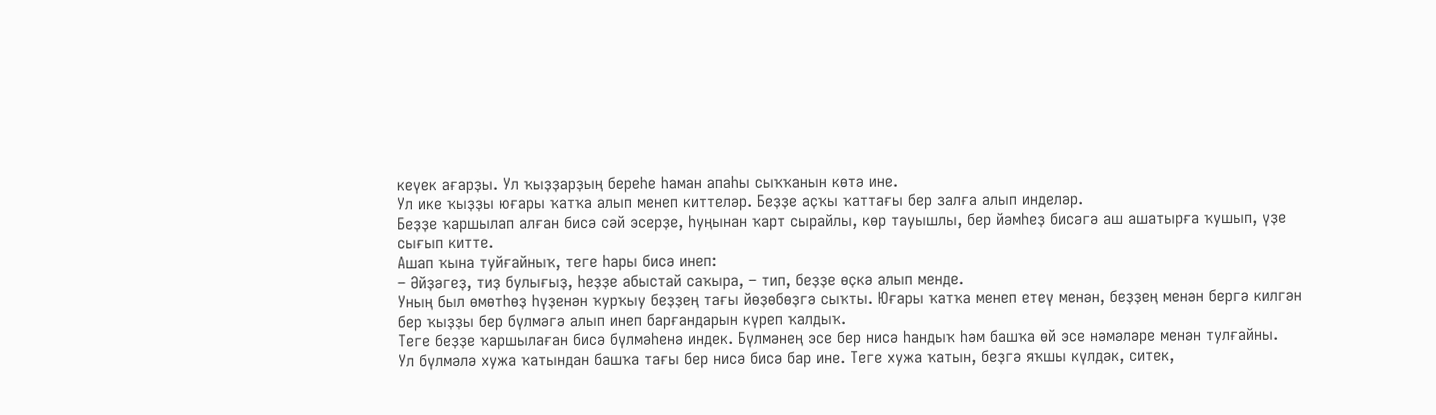кеүек ағарҙы. Ул ҡыҙҙарҙың береһе һаман апаһы сыҡҡанын көтә ине.
Ул ике ҡыҙҙы юғары ҡатҡа алып менеп киттеләр. Беҙҙе аҫҡы ҡаттағы бер залға алып инделәр.
Беҙҙе ҡаршылап алған бисә сәй эсерҙе, һуңынан ҡарт сырайлы, көр тауышлы, бер йәмһеҙ бисәгә аш ашатырға ҡушып, үҙе сығып китте.
Ашап ҡына туйғайныҡ, теге һары бисә инеп:
– Әйҙәгеҙ, тиҙ булығыҙ, һеҙҙе абыстай саҡыра, – тип, беҙҙе өҫкә алып менде.
Уның был өмөтһөҙ һүҙенән ҡурҡыу беҙҙең тағы йөҙөбөҙгә сыҡты. Юғары ҡатҡа менеп етеү менән, беҙҙең менән бергә килгән бер ҡыҙҙы бер бүлмәгә алып инеп барғандарын күреп ҡалдыҡ.
Теге беҙҙе ҡаршылаған бисә бүлмәһенә индек. Бүлмәнең эсе бер нисә һандыҡ һәм башҡа өй эсе нәмәләре менән тулғайны.
Ул бүлмәлә хужа ҡатындан башҡа тағы бер нисә бисә бар ине. Теге хужа ҡатын, беҙгә яҡшы күлдәк, ситек,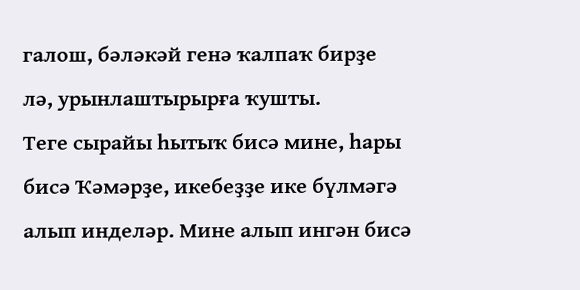галош, бәләкәй генә ҡалпаҡ бирҙе лә, урынлаштырырға ҡушты.
Теге сырайы һытыҡ бисә мине, һары бисә Ҡәмәрҙе, икебеҙҙе ике бүлмәгә алып инделәр. Мине алып ингән бисә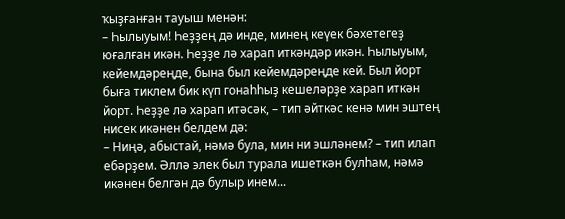ҡыҙғанған тауыш менән:
– Һылыуым! Һеҙҙең дә инде, минең кеүек бәхетегеҙ юғалған икән. Һеҙҙе лә харап иткәндәр икән. Һылыуым, кейемдәреңде, бына был кейемдәреңде кей. Был йорт быға тиклем бик күп гонаһһыҙ кешеләрҙе харап иткән йорт. Һеҙҙе лә харап итәсәк, – тип әйткәс кенә мин эштең нисек икәнен белдем дә:
– Ниңә, абыстай, нәмә була, мин ни эшләнем? – тип илап ебәрҙем. Әллә элек был турала ишеткән булһам, нәмә икәнен белгән дә булыр инем...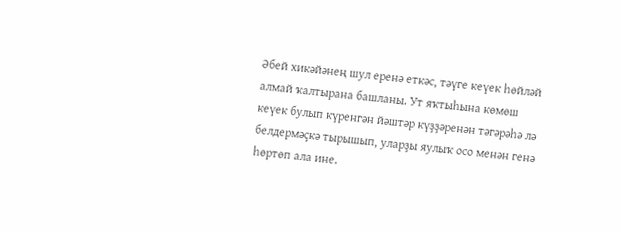Әбей хикәйәнең шул еренә еткәс, тәүге кеүек һөйләй алмай ҡалтырана башланы. Ут яҡтыһына көмөш кеүек булып күренгән йәштәр күҙҙәренән тәгәрәһә лә белдермәҫкә тырышып, уларҙы яулыҡ осо менән генә һөртөп ала ине.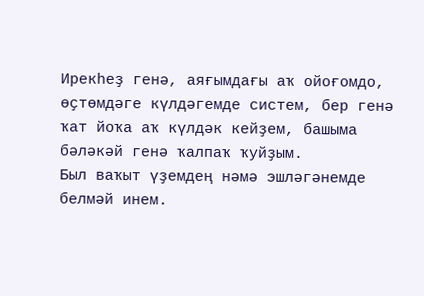Ирекһеҙ генә, аяғымдағы аҡ ойоғомдо, өҫтөмдәге күлдәгемде систем, бер генә ҡат йоҡа аҡ күлдәк кейҙем, башыма бәләкәй генә ҡалпаҡ ҡуйҙым.
Был ваҡыт үҙемдең нәмә эшләгәнемде белмәй инем.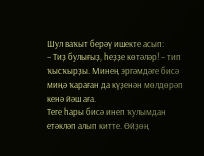Шул ваҡыт берәү ишекте асып:
– Тиҙ булығыҙ, һеҙҙе көтәләр! – тип ҡысҡырҙы. Минең эргәмдәге бисә миңә ҡараған да күҙенән мөлдөрәп кенә йәш аға.
Теге һары бисә инеп ҡулымдан етәкләп алып китте. Өйҙөң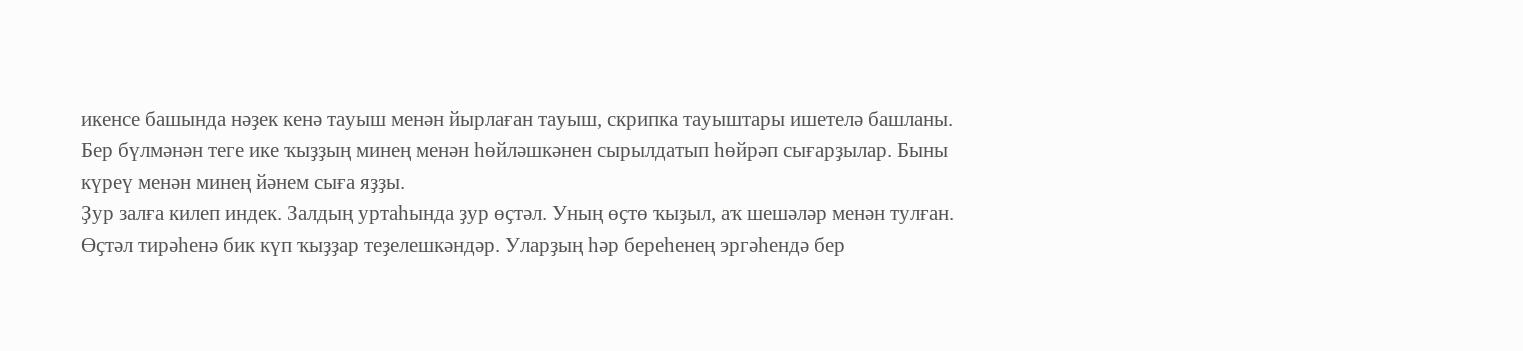икенсе башында нәҙек кенә тауыш менән йырлаған тауыш, скрипка тауыштары ишетелә башланы. Бер бүлмәнән теге ике ҡыҙҙың минең менән һөйләшкәнен сырылдатып һөйрәп сығарҙылар. Быны күреү менән минең йәнем сыға яҙҙы.
Ҙур залға килеп индек. Залдың уртаһында ҙур өҫтәл. Уның өҫтө ҡыҙыл, аҡ шешәләр менән тулған. Өҫтәл тирәһенә бик күп ҡыҙҙар теҙелешкәндәр. Уларҙың һәр береһенең эргәһендә бер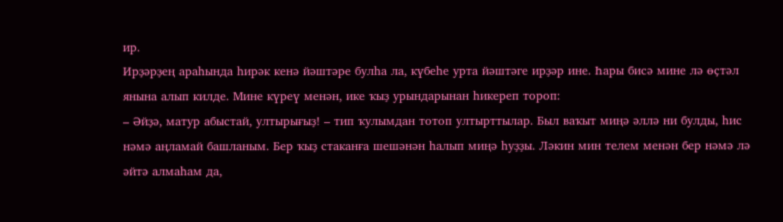ир.
Ирҙәрҙең араһында һирәк кенә йәштәре булһа ла, күбеһе урта йәштәге ирҙәр ине. Һары бисә мине лә өҫтәл янына алып килде. Мине күреү менән, ике ҡыҙ урындарынан һикереп тороп:
– Әйҙә, матур абыстай, ултырығыҙ! – тип ҡулымдан тотоп ултырттылар. Был ваҡыт миңә әллә ни булды, һис нәмә аңламай башланым. Бер ҡыҙ стаканға шешәнән һалып миңә һуҙҙы. Ләкин мин телем менән бер нәмә лә әйтә алмаһам да,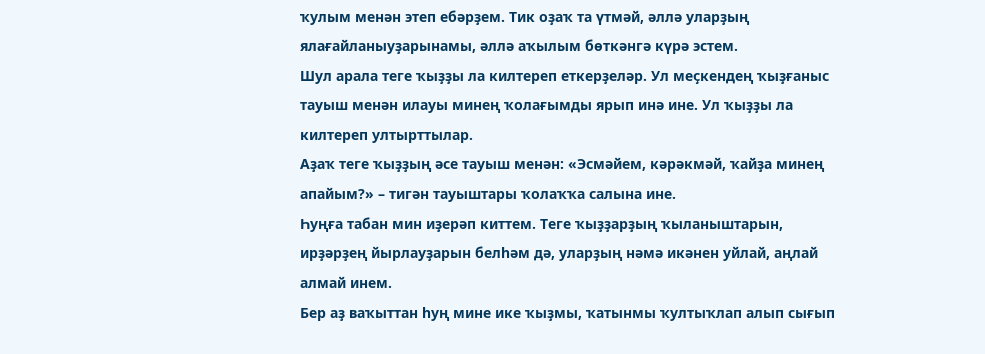ҡулым менән этеп ебәрҙем. Тик оҙаҡ та үтмәй, әллә уларҙың ялағайланыуҙарынамы, әллә аҡылым бөткәнгә күрә эстем.
Шул арала теге ҡыҙҙы ла килтереп еткерҙеләр. Ул меҫкендең ҡыҙғаныс тауыш менән илауы минең ҡолағымды ярып инә ине. Ул ҡыҙҙы ла килтереп ултырттылар.
Аҙаҡ теге ҡыҙҙың әсе тауыш менән: «Эсмәйем, кәрәкмәй, ҡайҙа минең апайым?» – тигән тауыштары ҡолаҡҡа салына ине.
Һуңға табан мин иҙерәп киттем. Теге ҡыҙҙарҙың ҡыланыштарын, ирҙәрҙең йырлауҙарын белһәм дә, уларҙың нәмә икәнен уйлай, аңлай алмай инем.
Бер аҙ ваҡыттан һуң мине ике ҡыҙмы, ҡатынмы ҡултыҡлап алып сығып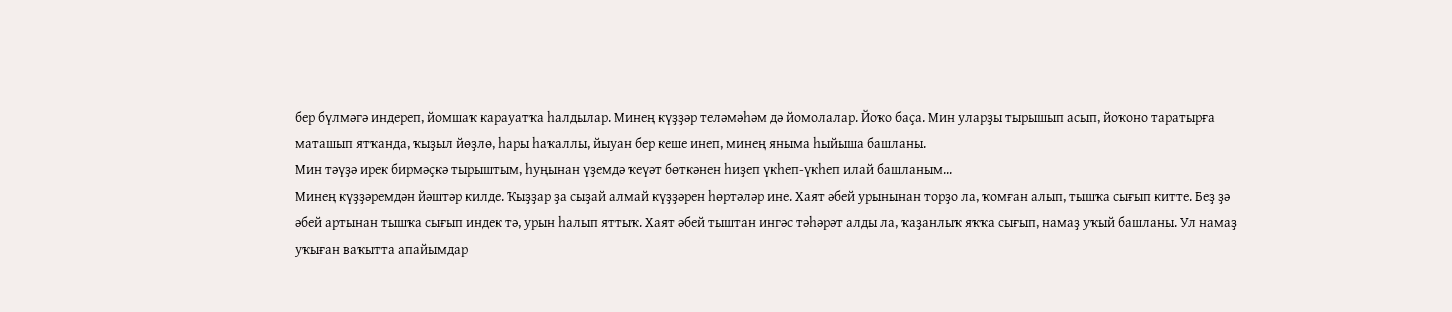бер бүлмәгә индереп, йомшаҡ карауатҡа һалдылар. Минең күҙҙәр теләмәһәм дә йомолалар. Йоҡо баҫа. Мин уларҙы тырышып асып, йоҡоно таратырға маташып ятҡанда, ҡыҙыл йөҙлө, һары һаҡаллы, йыуан бер кеше инеп, минең яныма һыйыша башланы.
Мин тәүҙә ирек бирмәҫкә тырыштым, һуңынан үҙемдә ҡеүәт бөткәнен һиҙеп үкһеп-үкһеп илай башланым...
Минең күҙҙәремдән йәштәр килде. Ҡыҙҙар ҙа сыҙай алмай күҙҙәрен һөртәләр ине. Хаят әбей урынынан торҙо ла, ҡомған алып, тышҡа сығып китте. Беҙ ҙә әбей артынан тышҡа сығып индек тә, урын һалып яттыҡ. Хаят әбей тыштан ингәс тәһәрәт алды ла, ҡаҙанлыҡ яҡҡа сығып, намаҙ уҡый башланы. Ул намаҙ уҡыған ваҡытта апайымдар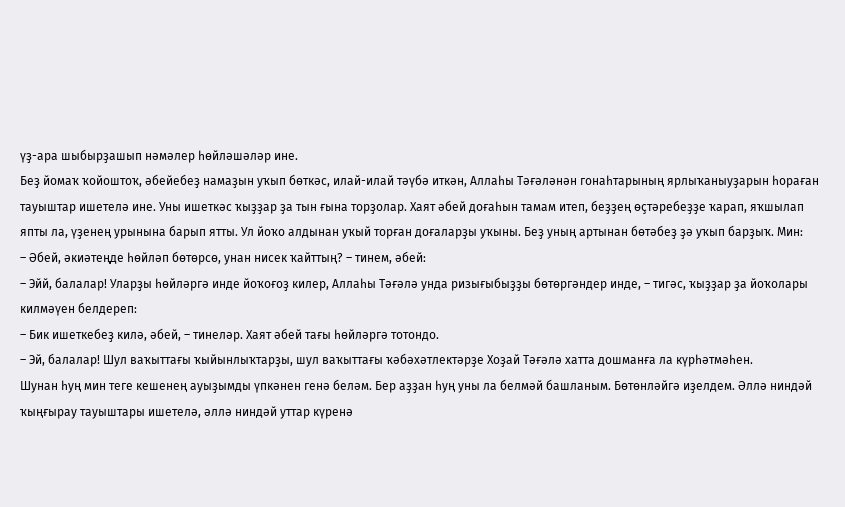үҙ-ара шыбырҙашып нәмәлер һөйләшәләр ине.
Беҙ йомаҡ ҡойоштоҡ, әбейебеҙ намаҙын уҡып бөткәс, илай-илай тәүбә иткән, Аллаһы Тәғәләнән гонаһтарының ярлыҡаныуҙарын һораған тауыштар ишетелә ине. Уны ишеткәс ҡыҙҙар ҙа тын ғына торҙолар. Хаят әбей доғаһын тамам итеп, беҙҙең өҫтәребеҙҙе ҡарап, яҡшылап япты ла, үҙенең урынына барып ятты. Ул йоҡо алдынан уҡый торған доғаларҙы уҡыны. Беҙ уның артынан бөтәбеҙ ҙә уҡып барҙыҡ. Мин:
– Әбей, әкиәтеңде һөйләп бөтөрсө, унан нисек ҡайттың? – тинем, әбей:
– Эйй, балалар! Уларҙы һөйләргә инде йоҡоғоҙ килер, Аллаһы Тәғәлә унда ризығыбыҙҙы бөтөргәндер инде, – тигәс, ҡыҙҙар ҙа йоҡолары килмәүен белдереп:
– Бик ишеткебеҙ килә, әбей, – тинеләр. Хаят әбей тағы һөйләргә тотондо.
– Эй, балалар! Шул ваҡыттағы ҡыйынлыҡтарҙы, шул ваҡыттағы ҡәбәхәтлектәрҙе Хоҙай Тәғәлә хатта дошманға ла күрһәтмәһен.
Шунан һуң мин теге кешенең ауыҙымды үпкәнен генә беләм. Бер аҙҙан һуң уны ла белмәй башланым. Бөтөнләйгә иҙелдем. Әллә ниндәй ҡыңғырау тауыштары ишетелә, әллә ниндәй уттар күренә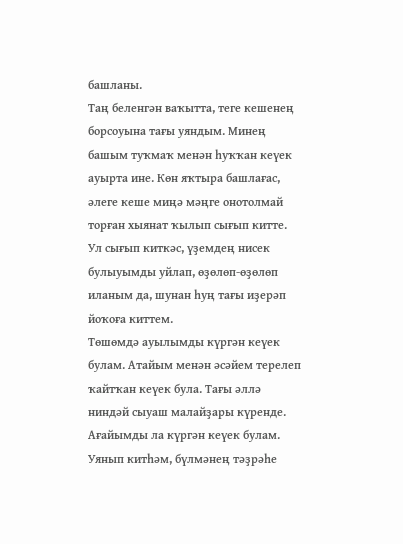башланы.
Таң беленгән ваҡытта, теге кешенең борсоуына тағы уяндым. Минең башым туҡмаҡ менән һуҡҡан кеүек ауырта ине. Көн яҡтыра башлағас, әлеге кеше миңә мәңге онотолмай торған хыянат ҡылып сығып китте.
Ул сығып киткәс, үҙемдең нисек булыуымды уйлап, өҙөлөп-өҙөлөп иланым да, шунан һуң тағы иҙерәп йоҡоға киттем.
Төшөмдә ауылымды күргән кеүек булам. Атайым менән әсәйем терелеп ҡайтҡан кеүек була. Тағы әллә ниндәй сыуаш малайҙары күренде. Ағайымды ла күргән кеүек булам.
Уянып китһәм, бүлмәнең тәҙрәһе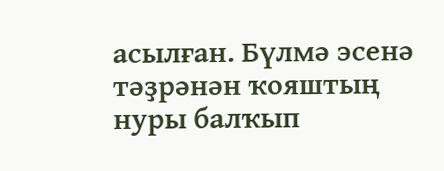асылған. Бүлмә эсенә тәҙрәнән ҡояштың нуры балҡып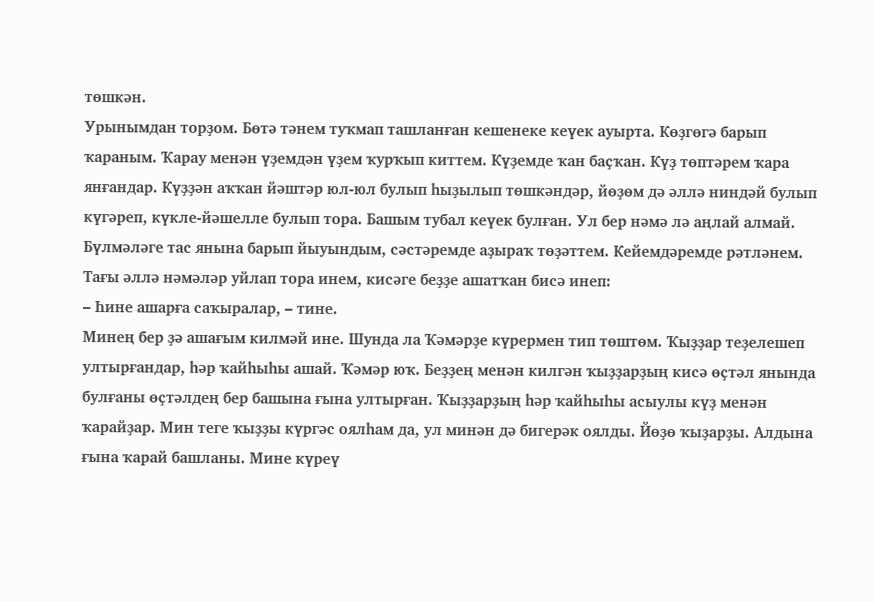төшкән.
Урынымдан торҙом. Бөтә тәнем туҡмап ташланған кешенеке кеүек ауырта. Көҙгөгә барып ҡараным. Ҡарау менән үҙемдән үҙем ҡурҡып киттем. Күҙемде ҡан баҫҡан. Күҙ төптәрем ҡара янғандар. Күҙҙән аҡҡан йәштәр юл-юл булып һыҙылып төшкәндәр, йөҙөм дә әллә ниндәй булып күгәреп, күкле-йәшелле булып тора. Башым тубал кеүек булған. Ул бер нәмә лә аңлай алмай.
Бүлмәләге тас янына барып йыуындым, сәстәремде аҙыраҡ төҙәттем. Кейемдәремде рәтләнем. Тағы әллә нәмәләр уйлап тора инем, кисәге беҙҙе ашатҡан бисә инеп:
– Һине ашарға саҡыралар, – тине.
Минең бер ҙә ашағым килмәй ине. Шунда ла Ҡәмәрҙе күрермен тип төштөм. Ҡыҙҙар теҙелешеп ултырғандар, һәр ҡайһыһы ашай. Ҡәмәр юҡ. Беҙҙең менән килгән ҡыҙҙарҙың кисә өҫтәл янында булғаны өҫтәлдең бер башына ғына ултырған. Ҡыҙҙарҙың һәр ҡайһыһы асыулы күҙ менән ҡарайҙар. Мин теге ҡыҙҙы күргәс оялһам да, ул минән дә бигерәк оялды. Йөҙө ҡыҙарҙы. Алдына ғына ҡарай башланы. Мине күреү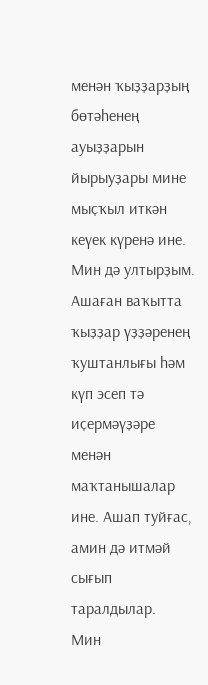менән ҡыҙҙарҙың бөтәһенең ауыҙҙарын йырыуҙары мине мыҫҡыл иткән кеүек күренә ине.
Мин дә ултырҙым. Ашаған ваҡытта ҡыҙҙар үҙҙәренең ҡуштанлығы һәм күп эсеп тә иҫермәүҙәре менән маҡтанышалар ине. Ашап туйғас, амин дә итмәй сығып таралдылар.
Мин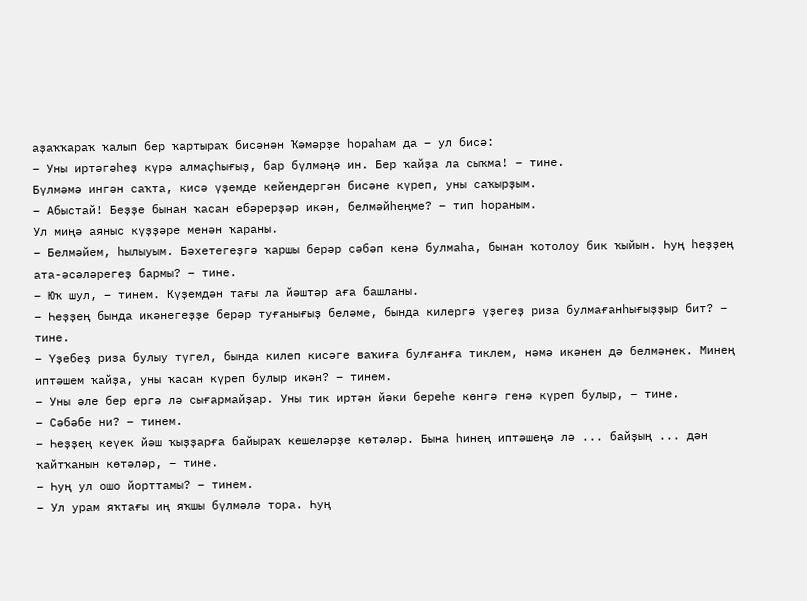аҙаҡҡараҡ ҡалып бер ҡартыраҡ бисәнән Ҡәмәрҙе һораһам да – ул бисә:
– Уны иртәгәһеҙ күрә алмаҫһығыҙ, бар бүлмәңә ин. Бер ҡайҙа ла сыҡма! – тине.
Бүлмәмә ингән саҡта, кисә үҙемде кейендергән бисәне күреп, уны саҡырҙым.
– Абыстай! Беҙҙе бынан ҡасан ебәрерҙәр икән, белмәйһеңме? – тип һораным.
Ул миңә аяныс күҙҙәре менән ҡараны.
– Белмәйем, һылыуым. Бәхетегеҙгә ҡаршы берәр сәбәп кенә булмаһа, бынан ҡотолоу бик ҡыйын. Һуң һеҙҙең ата-әсәләрегеҙ бармы? – тине.
– Юҡ шул, – тинем. Күҙемдән тағы ла йәштәр аға башланы.
– Һеҙҙең бында икәнегеҙҙе берәр туғанығыҙ беләме, бында килергә үҙегеҙ риза булмағанһығыҙҙыр бит? – тине.
– Үҙебеҙ риза булыу түгел, бында килеп кисәге ваҡиға булғанға тиклем, нәмә икәнен дә белмәнек. Минең иптәшем ҡайҙа, уны ҡасан күреп булыр икән? – тинем.
– Уны әле бер ергә лә сығармайҙар. Уны тик иртән йәки береһе көнгә генә күреп булыр, – тине.
– Сәбәбе ни? – тинем.
– Һеҙҙең кеүек йәш ҡыҙҙарға байыраҡ кешеләрҙе көтәләр. Бына һинең иптәшеңә лә ... байҙың ... дән ҡайтҡанын көтәләр, – тине.
– Һуң ул ошо йорттамы? – тинем.
– Ул урам яҡтағы иң яҡшы бүлмәлә тора. Һуң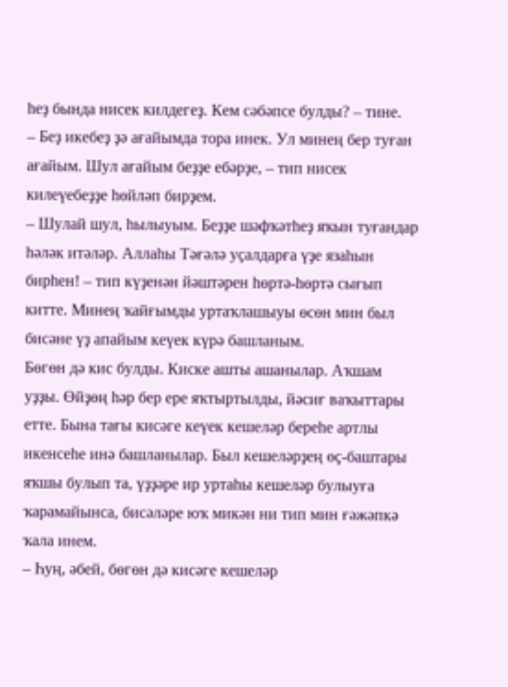һеҙ бында нисек килдегеҙ. Кем сәбәпсе булды? – тине.
– Беҙ икебеҙ ҙә ағайымда тора инек. Ул минең бер туған ағайым. Шул ағайым беҙҙе ебәрҙе, – тип нисек килеүебеҙҙе һөйләп бирҙем.
– Шулай шул, һылыуым. Беҙҙе шәфҡәтһеҙ яҡын туғандар һәләк итәләр. Аллаһы Тәғәлә уҫалдарға үҙе язаһын бирһен! – тип күҙенән йәштәрен һөртә-һөртә сығып китте. Минең ҡайғымды уртаҡлашыуы өсөн мин был бисәне үҙ апайым кеүек күрә башланым.
Бөгөн дә кис булды. Киске ашты ашанылар. Аҡшам уҙҙы. Өйҙөң һәр бер ере яҡтыртылды, йәсиғ ваҡыттары етте. Бына тағы кисәге кеүек кешеләр береһе артлы икенсеһе инә башланылар. Был кешеләрҙең өҫ-баштары яҡшы булып та, үҙҙәре ир уртаһы кешеләр булыуға ҡарамайынса, бисәләре юҡ микән ни тип мин ғәжәпкә ҡала инем.
– Һуң, әбей, бөгөн дә кисәге кешеләр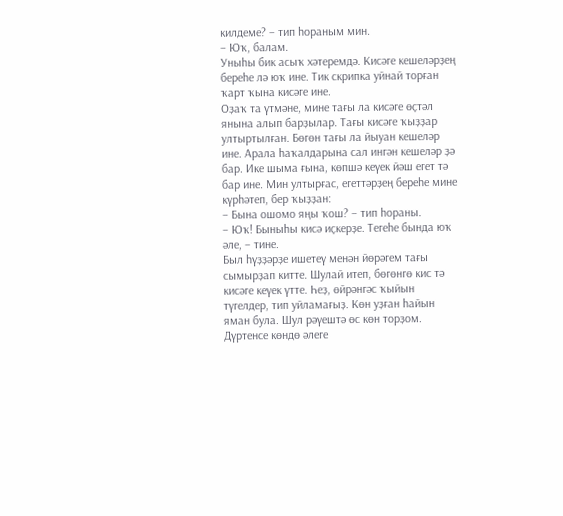килдеме? – тип һораным мин.
– Юҡ, балам.
Уныһы бик асыҡ хәтеремдә. Кисәге кешеләрҙең береһе лә юҡ ине. Тик скрипка уйнай торған ҡарт ҡына кисәге ине.
Оҙаҡ та үтмәне, мине тағы ла кисәге өҫтәл янына алып барҙылар. Тағы кисәге ҡыҙҙар ултыртылған. Бөгөн тағы ла йыуан кешеләр ине. Арала һаҡалдарына сал ингән кешеләр ҙә бар. Ике шыма ғына, көпшә кеүек йәш егет тә бар ине. Мин ултырғас, егеттәрҙең береһе мине күрһәтеп, бер ҡыҙҙан:
– Бына ошомо яңы ҡош? – тип һораны.
– Юҡ! Быныһы кисә иҫкерҙе. Тегеһе бында юҡ әле, – тине.
Был һүҙҙәрҙе ишетеү менән йөрәгем тағы сымырҙап китте. Шулай итеп, бөгөнгө кис тә кисәге кеүек үтте. Һеҙ, өйрәнгәс ҡыйын түгелдер, тип уйламағыҙ. Көн уҙған һайын яман була. Шул рәүештә өс көн торҙом. Дүртенсе көндө әлеге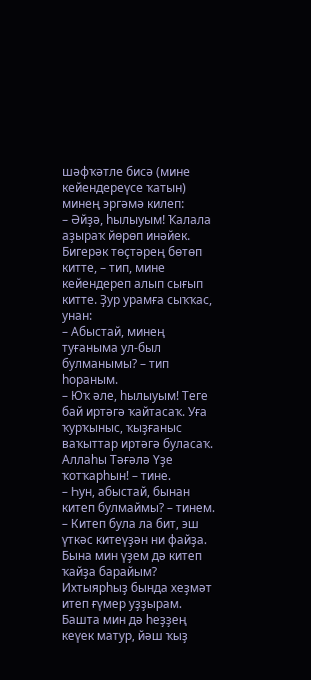шәфҡәтле бисә (мине кейендереүсе ҡатын) минең эргәмә килеп:
– Әйҙә, һылыуым! Ҡалала аҙыраҡ йөрөп инәйек. Бигерәк төҫтәрең бөтөп китте, – тип, мине кейендереп алып сығып китте. Ҙур урамға сыҡҡас, унан:
– Абыстай, минең туғаныма ул-был булманымы? – тип һораным.
– Юҡ әле, һылыуым! Теге бай иртәгә ҡайтасаҡ. Уға ҡурҡыныс, ҡыҙғаныс ваҡыттар иртәгә буласаҡ. Аллаһы Тәғәлә Үҙе ҡотҡарһын! – тине.
– Һун, абыстай, бынан китеп булмаймы? – тинем.
– Китеп була ла бит, эш үткәс китеүҙән ни файҙа. Бына мин үҙем дә китеп ҡайҙа барайым? Ихтыярһыҙ бында хеҙмәт итеп ғүмер уҙҙырам. Башта мин дә һеҙҙең кеүек матур, йәш ҡыҙ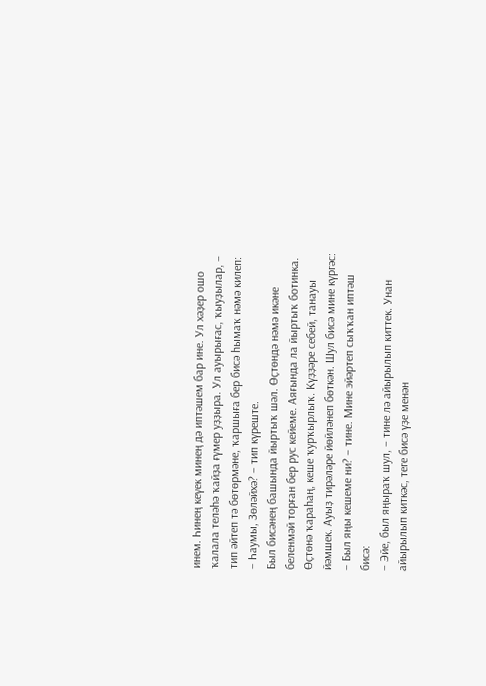инем. Һинең кеүек минең дә иптәшем бар ине. Ул хәҙер ошо ҡалала теләһә ҡайҙа ғүмер уҙҙыра. Ул ауырығас, ҡыуҙылар, – тип әйтеп тә бөтөрмәне, ҡаршыға бер бисә һымаҡ нәмә килеп:
– Һаумы, Зөләйхә? – тип күреште.
Был бисәнең башында йыртыҡ шәл. Өҫтөндә нәмә икәне беленмәй торған бер рус кейеме. Аяғында ла йыртыҡ ботинка. Өҫтөнә ҡараһаң, кеше ҡурҡырлыҡ. Күҙҙәре себей, танауы йәмшек. Ауыҙ тирәләре йөйләнеп бөткән. Шул бисә мине күргәс:
– Был яңы кешеме ни? – тине. Мине эйәртеп сыҡҡан иптәш бисә:
– Эйе, был яңыраҡ шул, – тине лә айырылып киттек. Унан айырылып киткәс, теге бисә үҙе менән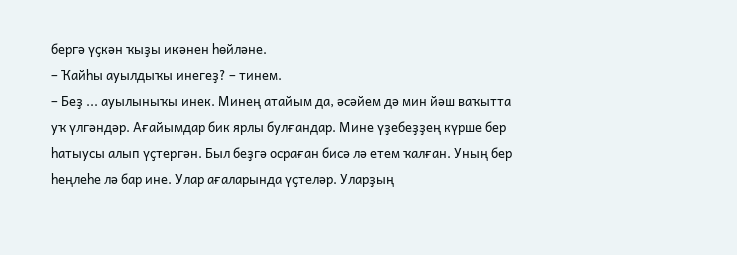бергә үҫкән ҡыҙы икәнен һөйләне.
– Ҡайһы ауылдыҡы инегеҙ? – тинем.
– Беҙ ... ауылыныҡы инек. Минең атайым да, әсәйем дә мин йәш ваҡытта уҡ үлгәндәр. Ағайымдар бик ярлы булғандар. Мине үҙебеҙҙең күрше бер һатыусы алып үҫтергән. Был беҙгә осраған бисә лә етем ҡалған. Уның бер һеңлеһе лә бар ине. Улар ағаларында үҫтеләр. Уларҙың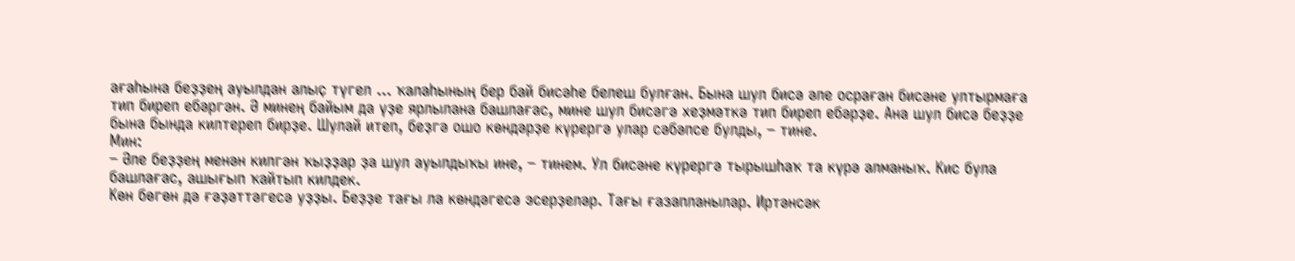ағаһына беҙҙең ауылдан алыҫ түгел ... ҡалаһының бер бай бисәһе белеш булған. Бына шул бисә әле осраған бисәне ултырмаға тип биреп ебәргән. Ә минең байым да үҙе ярлылана башлағас, мине шул бисәгә хеҙмәткә тип биреп ебәрҙе. Ана шул бисә беҙҙе бына бында килтереп бирҙе. Шулай итеп, беҙгә ошо көндәрҙе күрергә улар сәбәпсе булды, – тине.
Мин:
– Әле беҙҙең менән килгән ҡыҙҙар ҙа шул ауылдыҡы ине, – тинем. Ул бисәне күрергә тырышһаҡ та күрә алманыҡ. Кис була башлағас, ашығып ҡайтып килдек.
Көн бөгөн дә ғәҙәттәгесә уҙҙы. Беҙҙе тағы ла көндәгесә эсерҙеләр. Тағы ғазапланылар. Иртәнсәк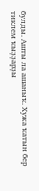булды. Ашты ла ашаныҡ. Хужа ҡатын бер тиклем ҡыҙҙарҙы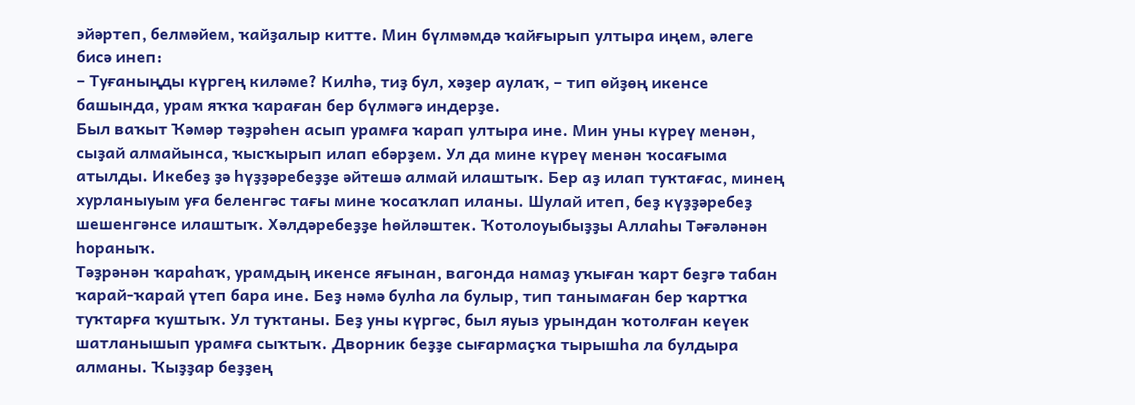эйәртеп, белмәйем, ҡайҙалыр китте. Мин бүлмәмдә ҡайғырып ултыра иңем, әлеге бисә инеп:
– Туғаныңды күргең киләме? Килһә, тиҙ бул, хәҙер аулаҡ, – тип өйҙөң икенсе башында, урам яҡҡа ҡараған бер бүлмәгә индерҙе.
Был ваҡыт Ҡәмәр тәҙрәһен асып урамға ҡарап ултыра ине. Мин уны күреү менән, сыҙай алмайынса, ҡысҡырып илап ебәрҙем. Ул да мине күреү менән ҡосағыма атылды. Икебеҙ ҙә һүҙҙәребеҙҙе әйтешә алмай илаштыҡ. Бер аҙ илап туҡтағас, минең хурланыуым уға беленгәс тағы мине ҡосаҡлап иланы. Шулай итеп, беҙ күҙҙәребеҙ шешенгәнсе илаштыҡ. Хәлдәребеҙҙе һөйләштек. Ҡотолоуыбыҙҙы Аллаһы Тәғәләнән һораныҡ.
Тәҙрәнән ҡараһаҡ, урамдың икенсе яғынан, вагонда намаҙ уҡыған ҡарт беҙгә табан ҡарай-ҡарай үтеп бара ине. Беҙ нәмә булһа ла булыр, тип танымаған бер ҡартҡа туҡтарға ҡуштыҡ. Ул туҡтаны. Беҙ уны күргәс, был яуыз урындан ҡотолған кеүек шатланышып урамға сыҡтыҡ. Дворник беҙҙе сығармаҫҡа тырышһа ла булдыра алманы. Ҡыҙҙар беҙҙең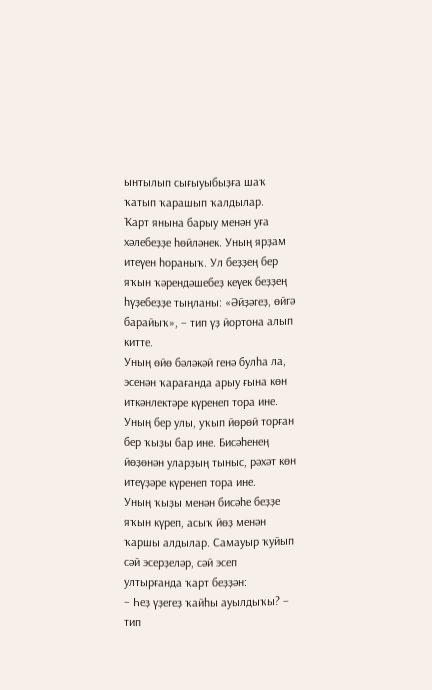ынтылып сығыуыбыҙға шаҡ ҡатып ҡарашып ҡалдылар.
Ҡарт янына барыу менән уға хәлебеҙҙе һөйләнек. Уның ярҙам итеүен һораныҡ. Ул беҙҙең бер яҡын ҡәрендәшебеҙ кеүек беҙҙең һүҙебеҙҙе тыңланы: «Әйҙәгеҙ, өйгә барайыҡ», – тип үҙ йортона алып китте.
Уның өйө бәләкәй генә булһа ла, эсенән ҡарағанда арыу ғына көн иткәнлектәре күренеп тора ине. Уның бер улы, уҡып йөрөй торған бер ҡыҙы бар ине. Бисәһенең йөҙөнән уларҙың тыныс, рәхәт көн итеүҙәре күренеп тора ине.
Уның ҡыҙы менән бисәһе беҙҙе яҡын күреп, асыҡ йөҙ менән ҡаршы алдылар. Самауыр ҡуйып сәй эсерҙеләр, сәй эсеп ултырғанда ҡарт беҙҙән:
– Һеҙ үҙегеҙ ҡайһы ауылдыҡы? – тип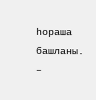һораша башланы.
–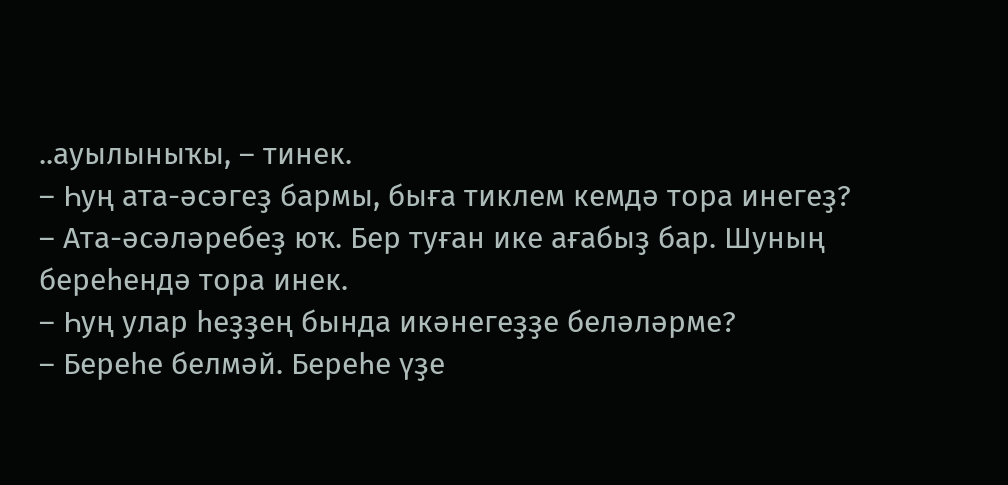..ауылыныҡы, – тинек.
– Һуң ата-әсәгеҙ бармы, быға тиклем кемдә тора инегеҙ?
– Ата-әсәләребеҙ юҡ. Бер туған ике ағабыҙ бар. Шуның береһендә тора инек.
– Һуң улар һеҙҙең бында икәнегеҙҙе беләләрме?
– Береһе белмәй. Береһе үҙе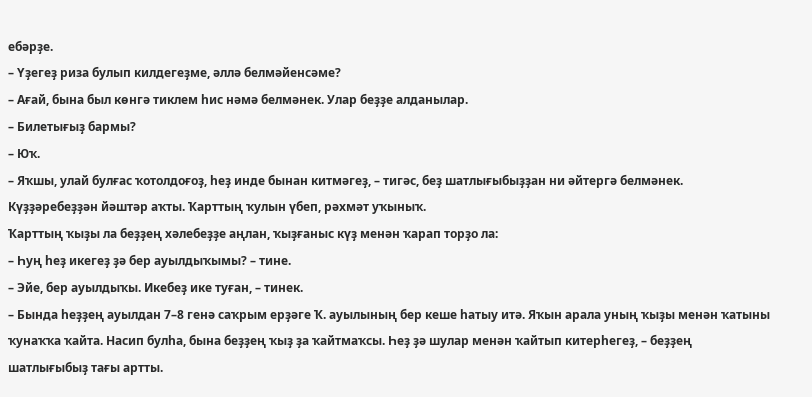ебәрҙе.
– Үҙегеҙ риза булып килдегеҙме, әллә белмәйенсәме?
– Ағай, бына был көнгә тиклем һис нәмә белмәнек. Улар беҙҙе алданылар.
– Билетығыҙ бармы?
– Юҡ.
– Яҡшы, улай булғас ҡотолдоғоҙ, һеҙ инде бынан китмәгеҙ, – тигәс, беҙ шатлығыбыҙҙан ни әйтергә белмәнек. Күҙҙәребеҙҙән йәштәр аҡты. Ҡарттың ҡулын үбеп, рәхмәт уҡыныҡ.
Ҡарттың ҡыҙы ла беҙҙең хәлебеҙҙе аңлан, ҡыҙғаныс күҙ менән ҡарап торҙо ла:
– Һуң һеҙ икегеҙ ҙә бер ауылдыҡымы? – тине.
– Эйе, бер ауылдыҡы. Икебеҙ ике туған, – тинек.
– Бында һеҙҙең ауылдан 7–8 генә саҡрым ерҙәге Ҡ. ауылының бер кеше һатыу итә. Яҡын арала уның ҡыҙы менән ҡатыны ҡунаҡҡа ҡайта. Насип булһа, бына беҙҙең ҡыҙ ҙа ҡайтмаҡсы. Һеҙ ҙә шулар менән ҡайтып китерһегеҙ, – беҙҙең шатлығыбыҙ тағы артты.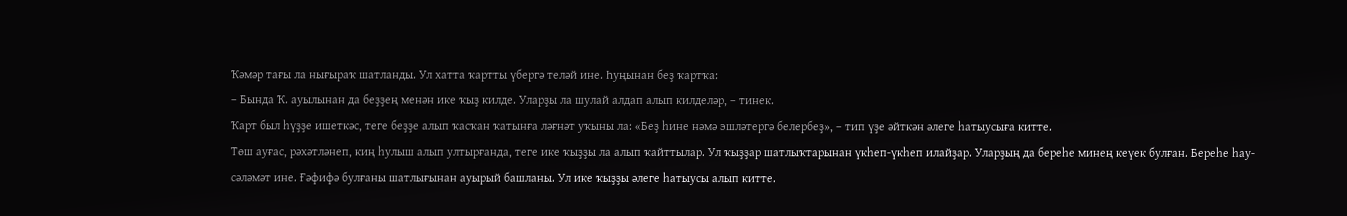Ҡәмәр тағы ла нығыраҡ шатланды. Ул хатта ҡартты үбергә теләй ине. Һуңынан беҙ ҡартҡа:
– Бында Ҡ. ауылынан да беҙҙең менән ике ҡыҙ килде. Уларҙы ла шулай алдап алып килделәр, – тинек.
Ҡарт был һүҙҙе ишеткәс, теге беҙҙе алып ҡасҡан ҡатынға ләғнәт уҡыны ла: «Беҙ һине нәмә эшләтергә белербеҙ», – тип үҙе әйткән әлеге һатыусыға китте.
Төш ауғас, рәхәтләнеп, киң һулыш алып ултырғанда, теге ике ҡыҙҙы ла алып ҡайттылар. Ул ҡыҙҙар шатлыҡтарынан үкһеп-үкһеп илайҙар. Уларҙың да береһе минең кеүек булған. Береһе һау-сәләмәт ине. Ғәфифә булғаны шатлығынан ауырый башланы. Ул ике ҡыҙҙы әлеге һатыусы алып китте.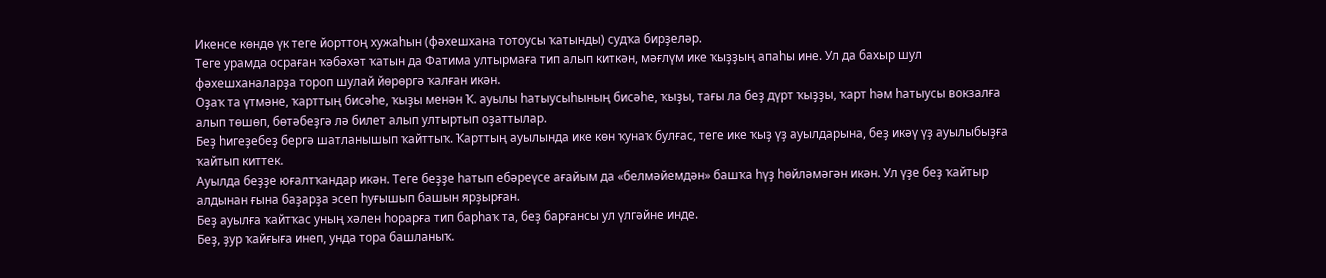Икенсе көндө үк теге йорттоң хужаһын (фәхешхана тотоусы ҡатынды) судҡа бирҙеләр.
Теге урамда осраған ҡәбәхәт ҡатын да Фатима ултырмаға тип алып киткән, мәғлүм ике ҡыҙҙың апаһы ине. Ул да бахыр шул фәхешханаларҙа тороп шулай йөрөргә ҡалған икән.
Оҙаҡ та үтмәне, ҡарттың бисәһе, ҡыҙы менән Ҡ. ауылы һатыусыһының бисәһе, ҡыҙы, тағы ла беҙ дүрт ҡыҙҙы, ҡарт һәм һатыусы вокзалға алып төшөп, бөтәбеҙгә лә билет алып ултыртып оҙаттылар.
Беҙ һигеҙебеҙ бергә шатланышып ҡайттыҡ. Ҡарттың ауылында ике көн ҡунаҡ булғас, теге ике ҡыҙ үҙ ауылдарына, беҙ икәү үҙ ауылыбыҙға ҡайтып киттек.
Ауылда беҙҙе юғалтҡандар икән. Теге беҙҙе һатып ебәреүсе ағайым да «белмәйемдән» башҡа һүҙ һөйләмәгән икән. Ул үҙе беҙ ҡайтыр алдынан ғына баҙарҙа эсеп һуғышып башын ярҙырған.
Беҙ ауылға ҡайтҡас уның хәлен һорарға тип барһаҡ та, беҙ барғансы ул үлгәйне инде.
Беҙ, ҙур ҡайғыға инеп, унда тора башланыҡ.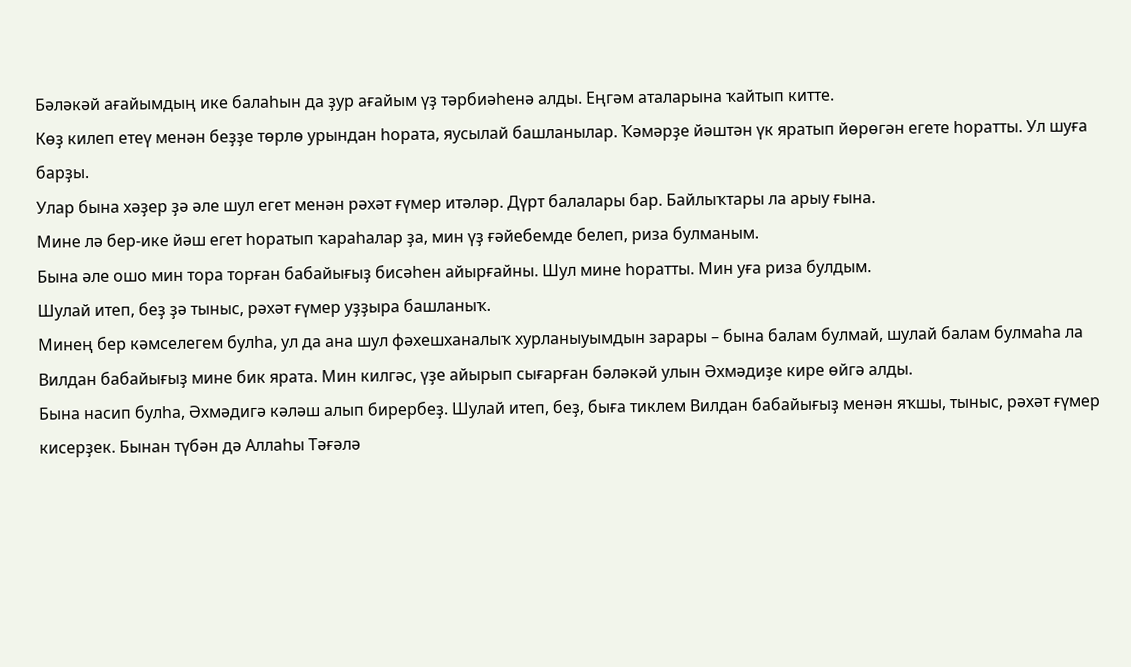Бәләкәй ағайымдың ике балаһын да ҙур ағайым үҙ тәрбиәһенә алды. Еңгәм аталарына ҡайтып китте.
Көҙ килеп етеү менән беҙҙе төрлө урындан һората, яусылай башланылар. Ҡәмәрҙе йәштән үк яратып йөрөгән егете һоратты. Ул шуға барҙы.
Улар бына хәҙер ҙә әле шул егет менән рәхәт ғүмер итәләр. Дүрт балалары бар. Байлыҡтары ла арыу ғына.
Мине лә бер-ике йәш егет һоратып ҡараһалар ҙа, мин үҙ ғәйебемде белеп, риза булманым.
Бына әле ошо мин тора торған бабайығыҙ бисәһен айырғайны. Шул мине һоратты. Мин уға риза булдым.
Шулай итеп, беҙ ҙә тыныс, рәхәт ғүмер уҙҙыра башланыҡ.
Минең бер кәмселегем булһа, ул да ана шул фәхешханалыҡ хурланыуымдын зарары – бына балам булмай, шулай балам булмаһа ла Вилдан бабайығыҙ мине бик ярата. Мин килгәс, үҙе айырып сығарған бәләкәй улын Әхмәдиҙе кире өйгә алды.
Бына насип булһа, Әхмәдигә кәләш алып бирербеҙ. Шулай итеп, беҙ, быға тиклем Вилдан бабайығыҙ менән яҡшы, тыныс, рәхәт ғүмер кисерҙек. Бынан түбән дә Аллаһы Тәғәлә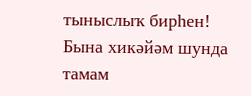тыныслыҡ бирһен! Бына хикәйәм шунда тамам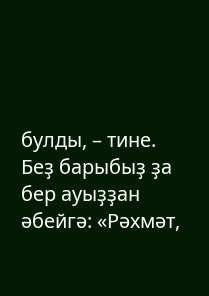булды, – тине.
Беҙ барыбыҙ ҙа бер ауыҙҙан әбейгә: «Рәхмәт,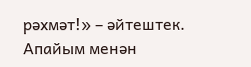рәхмәт!» – әйтештек. Апайым менән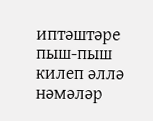иптәштәре пыш-пыш килеп әллә нәмәләр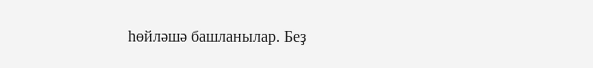һөйләшә башланылар. Беҙ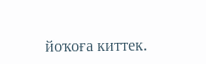йоҡоға киттек.